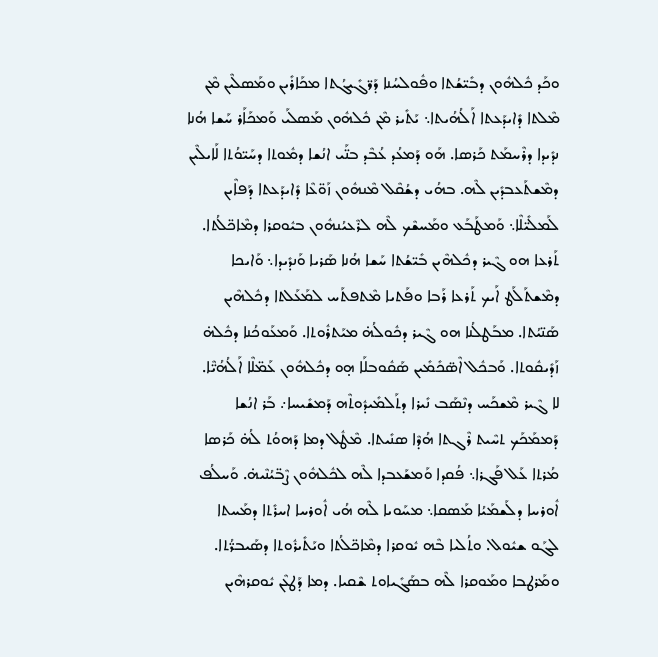ܘܟܰܕ ܟܽܠܗܽܘܢ ܕܒܺܝ̈ܫܳܬܐ ܘܦܽܘܠܚܳܢܐ ܕܰܖ̈ܓܺܝܓܳܬܐ ܡܟܰܐܪܺܝܢ ܘܡܰܣܠܶܝܢ ܡܶܢ ܡܶܠܬܐ ܕܺܐܝܕܰܥܬܐ ܐܰܠܳܗܳܝܬܐ܆ ܝܰܬܺܝܪ ܡܶܢ ܟܽܠܗܽܘܢ ܡܰܣܠܰܝ ܘܰܡܟܰܐܰܪ ܚܰܫܐ ܗܳܢܐ ܢܕܺܝܕܐ ܕܪܶܚܡܰܬ ܟܰܪܣܐ. ܗܰܘ ܕܰܡܥܳܕ ܥܳܒܶܕ ܒܢ̈ܰܝ ܐܢܳܫܐ ܕܡܽܘܬܐ ܕܚܰܝ̈ܘܳܬܐ ܠܰܐܝܠܶܝܢ ܕܡܶܫܬܰܥܒܕܺܝܢ ܠܶܗ. ܒܗܳܝ ܕܫܳܩܶܠ ܡܶܢܗܽܘܢ ܙܰܘ̈ܥܶܐ ܕܺܐܝܕܰܥܬܐ ܕܰܦܐܶܝܢ ܠܰܡܠܺܝ̈ܠܶܐ܆ ܘܰܡܛܰܒܰܥ ܘܡܰܚܫܶܟ ܠܶܗ ܠܪܶܥܝܳܢܗܽܘܢ ܒܝܽܘܩܪܐ ܕܡܶܐܟ̈ܠܳܬܐ. ܬܰܪܥܐ ܗܘ ܓܶܝܪ ܕܟܽܠܗܶܝܢ ܒܺܝ̈ܫܳܬܐ ܚܰܫܐ ܗܳܢܐ ܣܰܪܝܐ ܘܰܢܕܺܝܕܐ܆ ܘܰܐܝܟܐ ܕܡܶܫܬܰܠܰܛ ܐܰܝܟ ܬܰܪܥܐ ܪܰܒܐ ܘܦܰܬܝܐ ܡܶܬܦܬܰܚ ܠܡܰܥܰܠܬܐ ܕܟܽܠܗܶܝܢ ܣܰܢ̈ܝܳܬܐ. ܡܒܰܛܠܳܢܐ ܗܘ ܓܶܝܪ ܕܟܽܘܠܳܗ̇ ܡܝܰܬܪܽܘܬܐ. ܘܰܡܥܰܘܟܳܢܐ ܕܟܽܠܗ̇ ܙܰܕܺܝܩܽܘܬܐ. ܘܰܒܟܽܠ ܐܶܣ̈ܟܺܡܺܝܢ ܣܰܩܽܘܒܠܰܐ ܗ̣ܘ ܕܟܽܠܗܽܘܢ ܥܰܡ̈ܠܶܐ ܐܰܠܳܗܳܝ̈ܶܐ.
ܠܐ ܓܶܝܪ ܡܶܫܟܰܚ ܕܢܶܣܰܒ ܢܺܝܪܐ ܕܬܰܠܡܺܝܕܽܘܬܶܗ ܕܰܡܫܺܝܚܐ܇ ܒܰܪ ܐܢܳܫܐ ܕܰܡܡܰܟܰܟ ܬܚܶܝܬ ܪܶܓܬܐ ܗܳܕܶܐ ܣܢܺܝܬܐ. ܡܶܛܽܠ ܕܡܐ ܕܰܗܘܳܬ ܠܳܗ̇ ܟܰܪܣܐ ܡܳܪܬܐ ܥܰܠ ܦܰܓܪܐ܆ ܦܳܩܕܐ ܘܰܡܫܰܥܒܕܐ ܠܶܗ ܠܟܽܠܗܽܘܢ ܨܶܒ̈ܝܳܢܶܝܗ̇. ܘܰܚܠܳܦ ܐܽܘܪܚܐ ܕܠܰܫܡܰܝܳܐ ܡܰܣܩܐ܆ ܡܚܰܘܝܐ ܠܶܗ ܗܳܝ ܐܽܘܪܚܐ ܐܚܪܺܬܐ ܕܡܰܚܬܐ ܠܓܰܘ ܫܝܽܘܠ. ܘܬܳܠܝܐ ܒܶܗ ܝܽܘܩܪܐ ܕܡܶܐܟ̈ܠܳܬܐ ܘܝܰܬܺܝܪܽܘܬܐ ܕܣܰܝܒܪ̈ܳܬܐ. ܘܡܰܪܛܒܐ ܘܡܰܘܩܪܐ ܠܶܗ ܒܣܰܓܺܝܐܘܬ ܫܶܩܝܐ. ܕܡܐ ܕܰܛܥܶܢ ܝܽܘܩܪܗܶܝܢ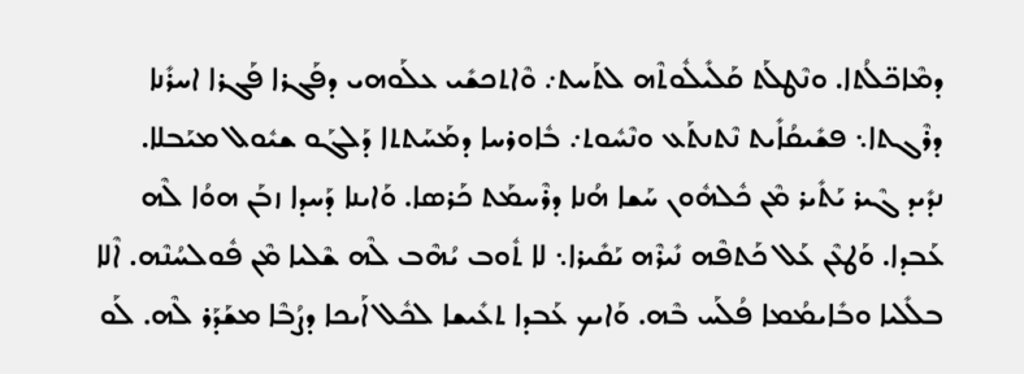ܕܡܶܐܟ̈ܠܳܬܐ. ܘܢܶܛܠܰܬ ܩܰܠܺܝܠܽܘܬܶܗ ܠܬܰܚܬ܇ ܘܶܐܬܟܫܺܝ ܥܠܰܘܗܝ ܕܦܰܓܪܐ ܦܰܓܪܐ ܐܚܪܺܢܐ ܕܪܶܓܬܐ܆ ܦܫܺܝܩܳܐܺܝܬ ܢܶܬܢܬܰܥ ܘܢܶܚܽܘܬ܇ ܒܽܐܘܪܚܐ ܕܡܰܚܰܬܬܐ ܕܰܠܓܰܘ ܫܝܽܘܠ ܡܝܰܒܠܐ.
ܢܕܺܝܕ ܓܶܝܪ ܝܰܬܺܝܪ ܡܶܢ ܟܽܠܗܽܘܢ ܚܰܫܐ ܗܳܢܐ ܕܪܶܚܡܰܬ ܟܰܪܣܐ. ܘܰܐܝܢܐ ܕܰܚܕܐ ܙܒܰܢ ܗܘܳܐ ܠܶܗ ܥܰܒܕܐ. ܘܰܛܥܶܢ ܥܰܠ ܟܰܬܦܶܗ ܢܺܝܪܶܗ ܝܰܩܺܝܪܐ܆ ܠܐ ܬܽܘܒ ܝܳܗܶܒ ܠܶܗ ܫܶܠܝܐ ܡܶܢ ܦܽܘܠܚܳܢܶܗ. ܐܶܠܐ ܒܠܺܠܝܐ ܘܒܺܐܝܡܳܡܐ ܦܳܠܰܚ ܒܶܗ. ܘܰܐܝܟ ܥܰܒܕܐ ܬܥܺܝܫܐ ܠܟܽܠ ܐܰܝܟܐ ܕܨܳܒܶܐ ܡܫܰܕܰܪ ܠܶܗ. ܠܰܘ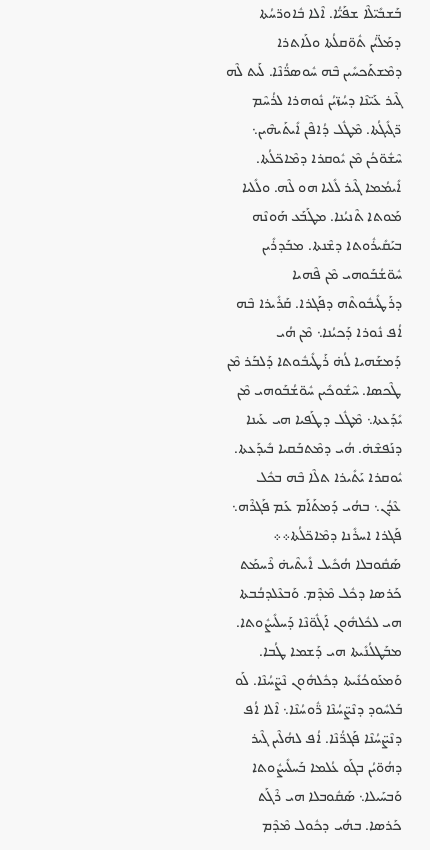ܒܰܫܒܺܝ̈ܠܶܐ ܫܦܰܝ̈ܳܐ. ܐܶܠܐ ܒܽܐܘܪ̈ܚܳܬܐ ܕܡܰܠ̈ܝܳܢ ܬܽܘ̈ܩܠܳܬܐ ܘܠܰܐܬܪܐ ܕܡܶܫܬܰܟܚܺܝܢ ܒܶܗ ܚܽܘܣܪ̈ܳܢܶܐ. ܠܰܝܬ ܠܶܗ ܓܶܝܪ ܥܰܝ̈ܢܶܐ ܕܚܳܙ̈ܝܳܢ ܢܽܘܗܪܐ ܠܪܳܚܶܡ ܖ̈ܓܺܝܓܳܬܐ. ܡܶܛܽܠ ܕܳܐܦܶܢ ܐܺܝܬܰܝܗܶܝܢ܆ ܚܶܫܽܘ̈ܟܳܢ ܡܶܢ ܝܽܘܩܪܐ ܕܡܶܐܟ̈ܠܳܬܐ. ܐܺܝܡܳܡܐ ܓܶܝܪ ܠܺܠܝܐ ܗܘ ܠܶܗ. ܘܠܺܠܝܐ ܡܰܘܬܐ ܬܶܢܝܳܢܐ. ܡܛܰܒܰܥ ܗܰܘܢܶܗ ܒܝܰܩܺܝܪܽܘܬܐ ܕܫܶܢܬܐ. ܡܒܰܕܪܺܝܢ ܚܽܘ̈ܫܳܒܰܘܗܝ ܡܶܢ ܦܶܗܝܐ ܕܪܰܛܺܝܒܽܘܬܶܗ ܕܦܰܓܪܐ. ܩܰܪܺܝܪܐ ܒܶܗ ܐܳܦ ܢܽܘܪܐ ܕܰܟܝܳܢܐ܆ ܡܶܢ ܗܳܝ ܕܰܡܫܰܗܝܐ ܠܳܗ̇ ܪܰܛܺܝܒܽܘܬܐ ܕܰܠܒܰܪ ܡܶܢ ܛܶܟܣܐ. ܚܶܫܽܘܟܺܝܢ ܚܽܘ̈ܫܳܒܰܘܗܝ ܡܶܢ ܝܺܕܰܥܬܐ܆ ܡܶܛܽܠ ܕܛܰܦܝܐ ܗܝ ܥܰܝܢܐ ܕܢܰܦܫܶܗ̇. ܗܳܝ ܕܡܶܬܒܰܩܝܐ ܒܺܝܕܰܥܬܐ. ܝܽܘܩܪܐ ܝܰܬܺܝܪܐ ܬܠܶܐ ܒܶܗ ܒܟܽܠ ܥܶܕܳܢ܆ ܒܗܳܝ ܕܰܡܬܰܐܰܡ ܥܰܡ ܦܰܓܪܶܗ܆ ܦܰܓܪܐ ܐܚܪܺܢܐ ܕܡܶܐܟ̈ܠܳܬܐ܀܀
ܣܰܩܽܘܒܠܐ ܗܳܟܺܝܠ ܐܺܝܬܶܝܗ̇ ܪܶܚܡܰܬ ܟܰܪܣܐ ܕܟܽܠ ܡܶܕܶܡ. ܘܰܒܥܶܠܕܒܳܒܬܐ ܗܝ ܠܟܽܠܗܽܘܢ ܐܰܓܽܘ̈ܢܶܐ ܕܰܚܠܺܝܨܽܘܬܐ. ܡܒܰܛܠܳܢܺܝܬܐ ܗܝ ܕܰܫܡܐ ܛܳܒܐ. ܘܰܡܥܰܘܟܳܢܺܝܬܐ ܕܟܽܠܗܽܘܢ ܢܶܨ̈ܚܳܢܶܐ. ܠܰܘ ܒܰܠܚܽܘܕ ܕܢܶܨ̈ܚܳܢܶܐ ܪ̈ܽܘܚܳܢܶܐ܆ ܐܶܠܐ ܐܳܦ ܕܢܶܨ̈ܚܳܢܶܐ ܦܰܓܪ̈ܳܢܶܐ. ܐܳܦ ܠܗܳܠܶܝܢ ܓܶܝܪ ܕܗܳܘ̈ܝܳܢ ܒܓܰܘ ܥܳܠܡܐ ܒܰܚܠܺܝܨܽܘܬܐ ܘܰܒܚܰܝܠܐ܆ ܣܰܩܽܘܒܠܐ ܗܝ ܪܶܓܰܬ ܟܰܪܣܐ. ܒܗܳܝ ܕܟܽܘܠ ܡܶܕܶܡ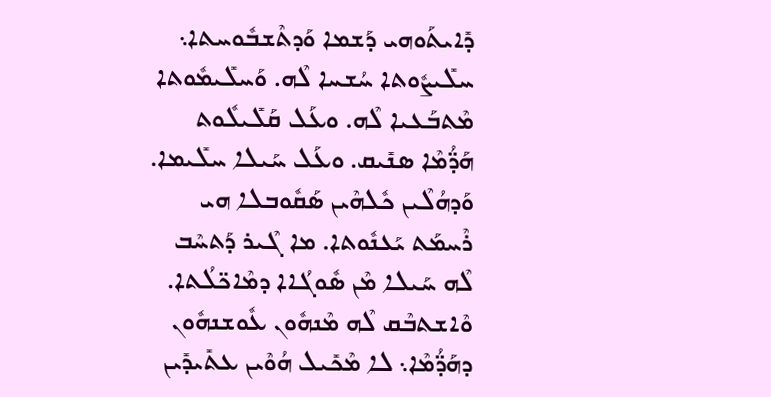ܕܺܐܝܬܰܘܗܝ ܕܰܫܡܐ ܘܰܕܬܶܫܒܽܘܚܬܐ܆ ܚܠܺܝܨܽܘܬܐ ܚܳܫܚܐ ܠܶܗ. ܘܰܚܠܺܝܡܽܘܬܐ ܡܶܬܒܰܥܝܐ ܠܶܗ. ܘܥܰܠ ܩܰܠܺܝܠܽܘܬ ܗܰܕ̈ܳܡܶܐ ܣܢܺܝܩ. ܘܥܰܠ ܚܰܝܠܐ ܚܠܺܝܡܐ. ܘܰܕܗܳܠܶܝܢ ܟܽܠܗܶܝܢ ܣܰܩܽܘܒܠܐ ܗܝ ܪܶܚܡܰܬ ܝܰܥܢܽܘܬܐ. ܡܐ ܓܶܝܪ ܕܰܬܚܶܒ ܠܶܗ ܚܰܝܠܐ ܡܶܢ ܣܽܘܓܳܐܐ ܕܡܶܐܟ̈ܠܳܬܐ. ܘܶܐܫܬܒܶܩ ܠܶܗ ܡܶܢܗܽܘܢ ܥܽܘܫܢܗܽܘܢ ܕܗܰܕ̈ܳܡܶܐ܆ ܠܐ ܡܶܟܺܝܠ ܗܳܘܶܝܢ ܥܬܺܝܕܺܝܢ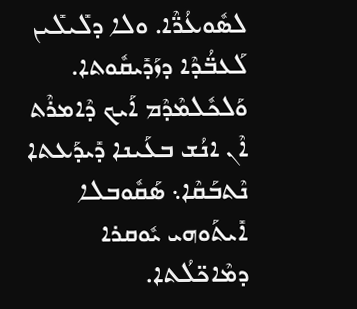ܠܣܽܘܥܳܪ̈ܶܐ. ܘܠܐ ܕܠܺܝܠܺܝܢ ܠܰܥܒ̈ܳܕܶܐ ܕܙܰܕܺܝܩܽܘܬܐ. ܘܰܠܟܽܠܡܶܕܶܡ ܐܰܝܟ ܕܶܐܡܪܶܬ ܐܶܢ ܐܢܳܫ ܒܥܰܝܢܐ ܕܺܝܕܰܥܬܐ ܢܶܬܒܰܩܶܐ܆ ܣܰܩܽܘܒܠܐ ܐܺܝܬܰܘܗܝ ܝܽܘܩܪܐ ܕܡܶܐܟ̈ܠܳܬܐ.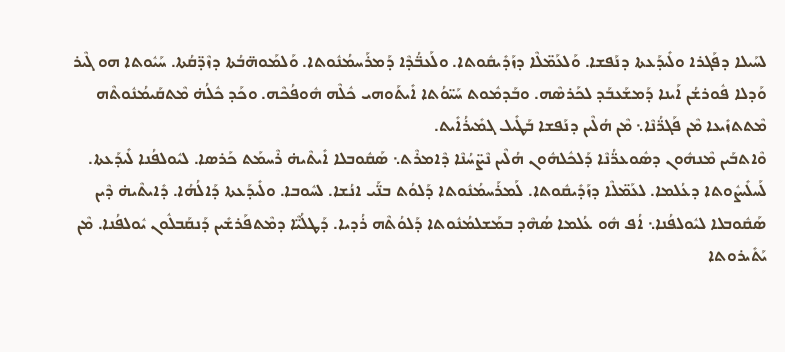ܠܚܰܝܠܐ ܕܦܰܓܪܐ ܘܠܺܝܕܰܥܬܐ ܕܢܰܦܫܐ. ܘܰܠܥܰܡ̈ܠܶܐ ܕܙܰܕܺܝܩܽܘܬܐ. ܘܠܰܥܒ̈ܳܕܶܐ ܕܰܡܪܰܚܡܳܢܽܘܬܐ. ܘܰܠܡܰܘܗ̈ܒܳܬܐ ܕܙܶܕ̈ܩܳܬܐ. ܚܰܝܽܘܬܐ ܗܘ ܓܶܝܪ ܘܰܕܠܐ ܦܽܘܪܫܳܢ ܐܰܝܢܐ ܕܰܡܫܰܥܒܰܕ ܠܟܰܪܣܶܗ. ܘܒܰܕܡܽܘܬ ܚܰܝ̈ܘܳܬܐ ܐܺܝܬܰܘܗܝ ܟܽܠܶܗ ܗܽܘܦܳܟܶܗ. ܘܟܰܕ ܟܽܠܳܗ̇ ܡܶܬܩܰܝܡܳܢܽܘܬܶܗ ܡܶܬܬܙܺܝܥܐ ܡܶܢ ܦܰܓܪ̈ܳܢܶܐ܆ ܡܶܢ ܗܳܠܶܝܢ ܕܢܰܦܫܐ ܒܰܛܺܝܠ ܓܡܺܝܪܳܐܺܝܬ.
ܘܶܐܬܒܰܝܢ ܡܶܢܗܽܘܢ ܕܣܽܘܥܪ̈ܳܢܶܐ ܕܰܠܟܽܠܗܽܘܢ ܗܳܠܶܝܢ ܢܶܨ̈ܚܳܢܶܐ ܕܶܐܡܪܶܬ܆ ܣܰܩܽܘܒܠܐ ܐܺܝܬܶܝܗ̇ ܪܶܚܡܰܬ ܟܰܪܣܐ. ܠܝܽܘܠܦܳܢܐ ܠܺܝܕܰܥܬܐ. ܠܰܚܠܺܝܨܽܘܬܐ ܕܥܳܠܡܐ. ܠܥܰܡ̈ܠܶܐ ܕܙܰܕܺܝܩܽܘܬܐ. ܠܰܡܪܰܚܡܳܢܽܘܬܐ ܕܰܠܘܳܬ ܒܢ̈ܰܝ ܐܢܳܫܐ. ܠܚܽܘܒܐ. ܘܠܺܝܕܰܥܬܐ ܕܰܐܠܳܗܳܐ. ܕܺܐܝܬܶܝܗ̇ ܕܶܝܢ ܣܰܩܽܘܒܠܐ ܠܝܽܘܠܦܳܢܐ܆ ܐܳܦ ܗܽܘ ܥܳܠܡܐ ܣܳܗܶܕ ܒܡܰܫܠܡܳܢܽܘܬܐ ܕܰܠܘܳܬܶܗ ܪܳܕܝܐ. ܕܰܛܠܳܝ̈ܶܐ ܕܡܶܬܦܰܪܫܺܝܢ ܕܰܢܩܰܒܠܽܘܢ ܝܽܘܠܦܳܢܐ. ܡܶܢ ܝܰܬܺܝܪܘܬܐ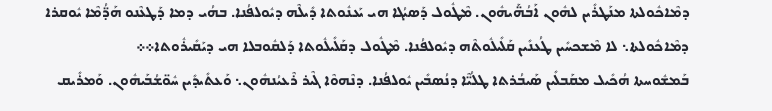ܕܡܶܐܟܽܘܠܬܐ ܡܢܰܛܪܺܝܢ ܠܗܽܘܢ ܐܰܒܳܗ̈ܰܝܗܽܘܢ. ܡܶܛܽܘܠ ܕܰܣܝܳܓܐ ܗܝ ܝܰܥܢܽܘܬܐ ܕܺܝܠܶܗ ܕܝܽܘܠܦܳܢܐ. ܒܗܳܝ ܕܡܐ ܕܰܛܥܶܢܘ ܗܰܕ̈ܳܡܶܐ ܝܽܘܩܪܐ ܕܡܶܐܟܽܘܠܬܐ܆ ܠܐ ܡܶܫܟܚܺܝܢ ܛܳܥܢܺܝܢ ܩܰܠܺܝܠܽܘܬܶܗ ܕܝܽܘܠܦܳܢܐ. ܡܶܛܽܘܠ ܕܩܰܠܺܝܠܽܘܬܐ ܕܰܠܩܽܘܒܠܐ ܗܝ ܕܝܰܩܺܝܪܽܘܬܐ܀܀
ܒܰܡܫܽܘܚܬܐ ܗܳܟܺܝܠ ܡܩܰܒܠܺܝܢ ܣܰܝܒܳܪܬܐ ܛܠܳܝ̈ܶܐ ܕܢܳܣܒܺܝܢ ܝܽܘܠܦܳܢܐ. ܕܢܶܗܘܶܐ ܓܶܝܪ ܪܶܥܝܳܢܗܽܘܢ܆ ܘܰܥܬܺܝܕܺܝܢ ܚܽܘ̈ܫܳܒܰܝܗܽܘܢ. ܘܰܡܪܺܝܩ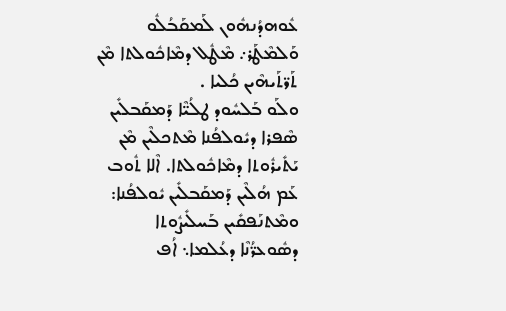ܥܽܘܗܕܳܢܗܽܘܢ ܠܰܡܩܰܒܳܠܽܘ ܘܰܠܡܶܛܰܪ܇ ܡܶܛܽܠ ܕܡܶܐܟܽܘܠܬܐ ܡܶܢ ܬܰܪ̈ܬܰܝܗܶܝܢ ܟܳܠܝܐ .
ܘܠܰܘ ܒܰܠܚܽܘܕ ܛܠܳܝ̈ܶܐ ܕܰܡܩܰܒܠܺܝܢ ܣܶܦܪܐ ܕܝܽܘܠܦܳܢܐ ܡܶܬܟܠܶܝܢ ܡܶܢ ܝܰܬܺܝܪܽܘܬܐ ܕܡܶܐܟܽܘܠܬܐ. ܐܶܠܐ ܬܽܘܒ ܥܰܡ ܗܳܠܶܝܢ ܕܰܡܩܰܒܠܺܝܢ ܝܽܘܠܦܳܢܐ: ܘܡܶܬܢܰܦܩܺܝܢ ܒܰܚܠܺܝܨܽܘܬܐ ܕܣܽܘܥܪ̈ܳܢܶܐ ܕܥܳܠܡܐ܆ ܐܳܦ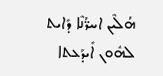ܗܳܠܶܝܢ ܐܚܪ̈ܳܢܶܐ ܕܺܐܝܬ ܠܗܽܘܢ ܐܺܝܕܰܥܬܐ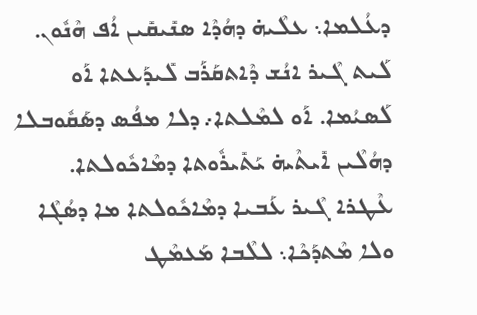ܕܥܳܠܡܐ܆ ܥܠܶܝܗ̇ ܕܗܳܕܶܐ ܣܢܺܝܩܺܝܢ ܐܳܦ ܗܶܢܽܘܢ. ܠܰܝܬ ܓܶܝܪ ܐܢܳܫ ܕܶܐܬܩܰܪܰܒ ܠܺܝܕܰܥܬܐ ܐܰܘ ܠܰܣܝܳܡܐ. ܐܰܘ ܠܡܶܠܬܐ܇ ܕܠܐ ܡܦܳܣ ܕܣܰܩܽܘܒܠܐ ܕܗܳܠܶܝܢ ܐܺܝܬܶܝܗ̇ ܝܰܬܺܝܪܽܘܬܐ ܕܡܶܐܟܽܘܠܬܐ. ܥܶܛܪܐ ܓܶܝܪ ܥܰܒܝܐ ܕܡܶܐܟܽܘܠܬܐ ܡܐ ܕܣܳܓܶܐ ܘܠܐ ܡܶܬܕܰܟܶܐ܆ ܠܠܶܒܐ ܡܰܥܡܶܛ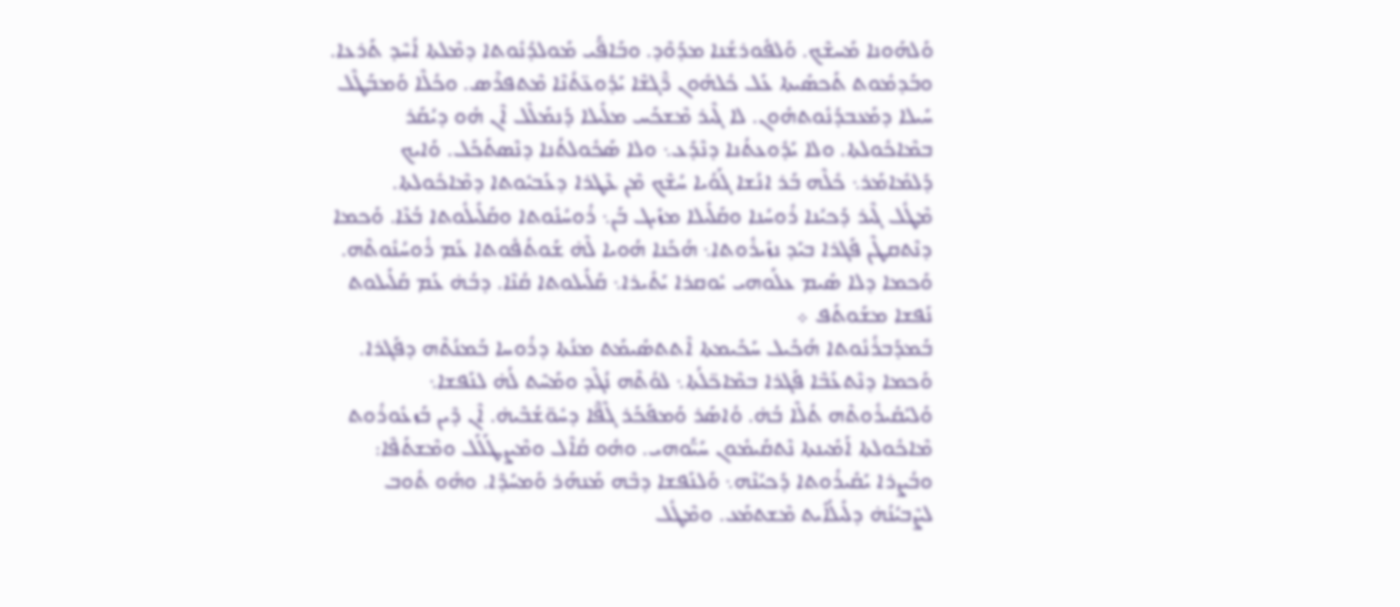ܘܰܠܗܰܘܢܐ ܡܰܚܫܶܟ. ܘܰܠܦܽܘܪܫܳܢܐ ܡܕܰܘܶܕ. ܘܒܰܐܦ̈ܰܝ ܡܰܘܠܕܳܢܽܘܬܐ ܕܡܶܠܬܐ ܐܳܚܶܕ ܬܰܪܥܐ. ܘܒܰܕܡܽܘܬ ܬܰܟܣܺܝܬܐ ܥܰܠ ܟܽܠܗܽܘܢ ܪ̈ܶܓܫܶܐ ܝܰܕܽܘܥ̈ܬܳܢܶܐ ܡܶܬܦܪܶܣ. ܘܟܳܠܶܐ ܘܰܡܒܰܛܶܠ ܚܰܝܠܐ ܕܡܰܥܒܕܳܢܽܘܬܗܽܘܢ. ܠܐ ܓܶܝܪ ܡܶܫܟܰܚ ܡܠܺܝܠܐ ܕܰܢܡܰܠܶܠ ܐܶܢ ܗܽܘ ܕܝܳܩܰܪ ܒܡܶܐܟܽܘܠܬܐ. ܘܠܐ ܝܰܕܽܘܥܬܳܢܐ ܕܢܶܕܰܥ܆ ܘܠܐ ܣܰܟܽܘܠܬܳܢܐ ܕܢܶܣܬܰܟܰܠ. ܘܰܐܝܟ ܕܰܠܡܺܐܡܰܪ܆ ܟܽܠܶܗ ܒܰܪ ܐܢܳܫܐ ܓܰܘܳܝܐ ܚܳܫܶܟ ܡܶܢ ܥܶܛܪܐ ܕܥܰܒܝܽܘܬܐ ܕܡܶܐܟܽܘܠܬܐ.
ܡܶܛܽܠ ܓܶܝܪ ܕܰܟܝܳܢܐ ܪܽܘܚܳܢܐ ܘܩܰܠܺܝܠܐ ܡܙܺܝܓ ܒܰܢ܆ ܪܽܘܚܳܢܽܘܬܐ ܘܩܰܠܺܝܠܽܘܬܐ ܒܳܥܶܐ. ܘܰܟܡܐ ܕܢܶܬܩܛܶܢ ܦܰܓܪܐ ܒܝܰܕ ܢܙܺܝܪܽܘܬܐ܆ ܗܳܟܰܢܐ ܗܳܘܝܐ ܠܶܗ̇ ܫܰܘܬܳܦܽܘܬܐ ܥܰܡ ܪܽܘܚܳܢܽܘܬܶܗ. ܘܰܟܡܐ ܕܠܐ ܣܺܝܡ ܥܠܰܘܗܝ ܝܽܘܩܪܐ ܝܰܬܺܝܪܐ܆ ܩܰܠܺܝܠܘܬܐ ܩܳܢܶܐ. ܕܒܳܗ̇ ܥܰܡ ܩܰܠܺܝܠܘܬ ܢܰܦܫܐ ܡܫܰܘܬܰܦ ܀
ܒܰܡܕܰܒܪܳܢܽܘܬܐ ܗܳܟܺܝܠ ܚܰܟܺܝܡܬܐ ܐܶܬܬܣܺܝܡܰܬ ܡܢܳܬܐ ܕܪܽܘܚܐ ܒܰܡܢܳܬܶܗ ܕܦܰܓܪܐ. ܘܰܟܡܐ ܕܢܶܬܥܰܒܶܐ ܦܰܓܪܐ ܒܡܶܐܟ̈ܠܳܬܐ܆ ܠܘܳܬܶܗ ܢܳܓܶܕ ܘܡܰܚܶܬ ܠܳܗ̇ ܠܢܰܦܫܐ܆ ܘܰܠܝܰܩܺܝܪܽܘܬܶܗ ܬܳܠܶܐ ܒܳܗ̇. ܘܳܐܣܰܪ ܘܰܡܦܰܟܰܪ ܓܶܦ̈ܶܐ ܕܚܽܘ̈ܫܳܒܶܝܗ̇. ܐܶܢ ܕܶܝܢ ܒܰܙܥܽܘܪܽܘܬ ܡܶܐܟܽܘܠܬܐ ܐܰܡܺܝܢܬܐ ܢܶܬܩܰܝܡܽܘܢ ܚܰܝ̈ܰܘܗܝ. ܘܗܽܘ ܩܳܐܶܠ ܘܡܶܨܛܰܠܰܠ ܘܡܶܫܬܰܦܶܐ: ܘܒܳܨܪܐ ܝܰܩܺܝܪܽܘܬܐ ܕܰܟܝܳܢܶܗ܆ ܘܰܠܢܰܦܫܐ ܕܒܶܗ ܡܰܢܗܰܪ ܘܰܡܚܰܕܶܐ. ܘܗܽܘ ܬܽܘܒ ܠܨܶܒܝܳܢܳܗ̇ ܕܠܺܝܠܳܐܺܝܬ ܡܶܫܬܡܰܥ. ܘܡܶܛܽܠ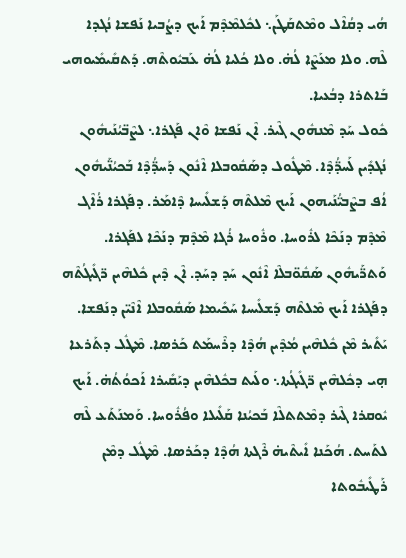ܗܳܝ ܕܩܳܐܶܠ ܘܡܶܬܩܰܛܰܢ܆ ܠܟܽܠܡܶܕܶܡ ܐܰܝܟ ܕܨܳܒܝܐ ܢܰܦܫܐ ܢܳܓܕܐ ܠܶܗ. ܘܠܐ ܡܥܰܨܶܐ ܠܳܗ̇. ܘܠܐ ܟܳܠܝܐ ܠܳܗ̇ ܥܰܒܝܽܘܬܶܗ. ܕܰܬܩܺܝܡܺܝܘܗܝ ܒܰܐܬܪܐ ܕܒܳܥܝܐ.
ܟܽܘܠ ܚܰܕ ܡܶܢܗܽܘܢ ܓܶܝܪ. ܐܶܢ ܢܰܦܫܐ ܘܶܐܢ ܦܰܓܪܐ܆ ܠܨܶܒ̈ܝܳܢܰܝܗܽܘܢ ܢܳܓܕܺܝܢ ܠܰܚܕ̈ܳܕܶܐ. ܡܶܛܽܘܠ ܕܣܰܩܽܘܒܠܐ ܐܶܢܽܘܢ ܕܰܚܕ̈ܳܕܶܐ ܒܰܟܝܳܢ̈ܰܝܗܽܘܢ ܐܳܦ ܒܨܶܒܝ̈ܳܢܰܝܗܘܢ ܐܰܝܟ ܡܶܠܬܶܗ ܕܰܫܠܺܝܚܐ ܕܶܐܡܰܪ. ܕܦܰܓܪܐ ܪܳܐܶܓ ܡܶܕܶܡ ܕܢܰܟܶܐ ܠܪܽܘܚܐ. ܘܪܽܘܚܐ ܪܳܓܐ ܡܶܕܶܡ ܕܢܰܟܶܐ ܠܦܰܓܪܐ. ܘܰܬܪ̈ܰܝܗܽܘܢ ܣܰܩܽܘ̈ܒܠܶܐ ܐܶܢܽܘܢ ܚܰܕ ܕܚܰܕ. ܐܶܢ ܕܶܝܢ ܟܽܠܗܶܝܢ ܪ̈ܓܺܝܓܳܬܶܗ ܕܦܰܓܪܐ ܐܰܝܟ ܡܶܠܬܶܗ ܕܰܫܠܺܝܚܐ ܚܰܟܺܝܡܐ ܣܰܩܽܘܒܠܐ ܐܶܢܶܝ̈ܢ ܕܢܰܦܫܐ. ܝܰܬܺܝܪ ܡܶܢ ܟܽܠܗܶܝܢ ܡܳܕܶܝܢ ܗܳܕܶܐ ܕܪܶܚܡܰܬ ܟܰܪܣܐ. ܡܶܛܽܠ ܕܬܰܪܥܐ ܗ̣ܝ ܕܟܽܠܗܶܝܢ ܖ̈ܓܺܝܓܳܬܐ܆ ܘܠܰܝܬ ܒܟܽܠܗܶܝܢ ܕܝܰܩܺܝܪܐ ܐܰܟܘܳܬܳܗ̇. ܐܰܝܟ ܝܽܘܩܪܐ ܓܶܝܪ ܕܡܶܬܬܠܶܐ ܒܰܟܝܳܢܐ ܩܰܠܺܝܠܐ ܘܦܳܪܽܘܚܐ. ܘܰܡܢܰܬܰܥ ܠܶܗ ܠܬܰܚܬ. ܗܳܟܰܢܐ ܐܺܝܬܶܝܗ̇ ܪܶܓܬܐ ܗܳܕܶܐ ܕܟܰܪܣܐ. ܡܶܛܽܠ ܕܡܶܢ ܪܰܛܺܝܒܽܘܬܐ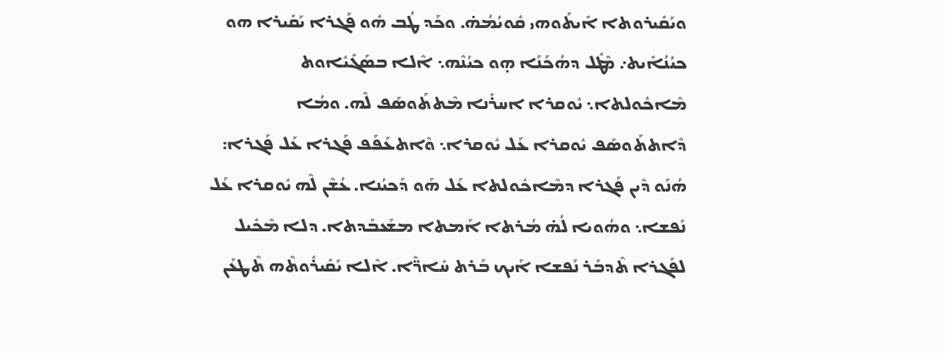ܘܝܰܩܺܝܪܘܬܐ ܐܺܝܬܰܘܗܝ ܩܽܘܝܳܡܳܗ̇. ܘܟܰܕ ܛܳܒ ܗܽܘ ܦܰܓܪܐ ܝܰܩܺܝܪܐ ܗܘ ܟܝܳܢܳܐܺܝܬ܇ ܡܶܛܽܠ ܕܗܳܟܰܢܰܐ ܗ̣ܘ ܟܝܳܢܶܗ܆ ܐܶܠܐ ܒܣܰܓܺܝܽܐܘܬ ܡܶܐܟܽܘܠܬܐ܆ ܝܽܘܩܪܐ ܐܚܪܺܢܐ ܡܶܬܬܰܘܣܰܦ ܠܶܗ. ܘܡܳܐ ܕܶܐܬܬܰܘܣܰܦ ܝܽܘܩܪܐ ܥܰܠ ܝܽܘܩܪܐ܆ ܘܶܐܬܥܰܦܰܦ ܦܰܓܪܐ ܥܰܠ ܦܰܓܪܐ: ܗܳܢܰܘ ܕܶܝܢ ܦܰܓܪܐ ܕܡܶܐܟܽܘܠܬܐ ܥܰܠ ܗܰܘ ܕܰܟܝܳܢܐ. ܥܳܫܶܢ ܠܶܗ ܝܽܘܩܪܐ ܥܰܠ ܢܰܦܫܐ܆ ܘܗܳܘܝܐ ܠܳܗ̇ ܡܳܪܬܐ ܐܰܡܬܐ ܡܫܰܥܒܰܕܬܐ. ܕܠܐ ܡܶܟܺܝܠ ܠܦܰܓܪܐ ܬܶܕܒܰܪ ܢܰܦܫܐ ܐܰܝܟ ܒܰܪܬ ܚܺܐܪ̈ܶܐ. ܐܶܠܐ ܝܰܩܺܝܪܽܘܬܶܗ ܬܶܛܥܰܢ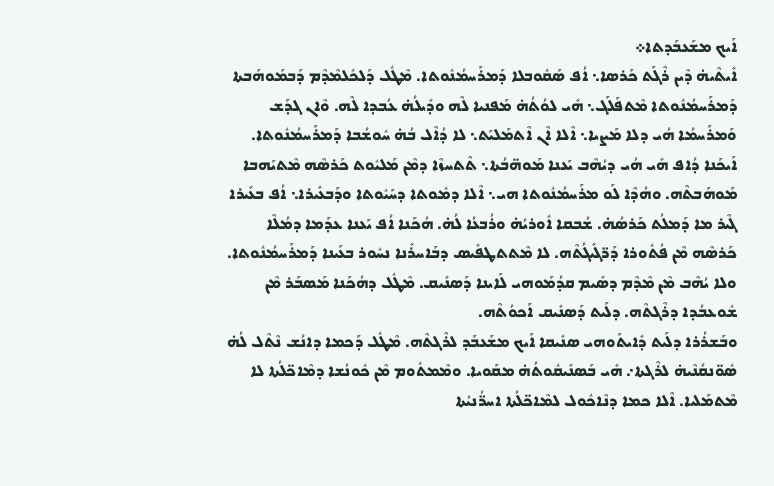ܐܰܝܟ ܡܫܰܥܒܰܕܬܐ܀
ܐܺܝܬܶܝܗ̇ ܕܶܝܢ ܪܶܓܰܬ ܟܰܪܣܐ܆ ܐܳܦ ܣܰܩܽܘܒܠܐ ܕܰܡܪܰܚܡܳܢܽܘܬܐ. ܡܶܛܽܠ ܕܰܠܟܽܠܡܶܕܶܡ ܕܰܒܡܰܘܗܰܒܬܐ ܕܰܡܪܰܚܡܳܢܽܘܬܐ ܡܶܬܦܰܠܰܓ܆ ܗܺܝ ܠܘܳܬܳܗ̇ ܡܰܦܢܝܐ ܠܶܗ ܘܕܺܝܠܳܗ̇ ܥܳܒܕܐ ܠܶܗ. ܘܶܐܢ ܓܕܰܫ ܘܰܡܪܰܚܡܳܐ ܗܳܝ ܕܠܐ ܡܰܨܝܐ܆ ܐܶܠܐ ܐܶܢ ܐܶܬܡܰܠܝܰܬ܆ ܠܐ ܕܳܐܶܠ ܒܳܗ̇ ܚܽܘܫܳܒܐ ܕܰܡܪܰܚܡܳܢܽܘܬܐ. ܐܰܝܟܰܢܐ ܕܳܐܦ ܗܺܝ ܗܳܝ ܕܝܳܗܶܒ ܝܰܥܢܐ ܡܰܘܗ̈ܒܳܬܐ܆ ܬܶܬܚܙܶܐ ܕܡܶܢ ܡܰܠܝܽܘܬ ܟܰܪܣܶܗ ܡܶܬܝܰܗܒܐ ܡܰܘܗܰܒܬܶܗ. ܘܗܳܕܶܐ ܠܰܘ ܡܪܰܚܡܳܢܽܘܬܐ ܗܝ܆ ܐܶܠܐ ܕܡܽܘܬܐ ܕܚܰܝܽܘܬܐ ܘܕܰܒܥܺܝܪܐ܆ ܐܳܦ ܒܥܺܝܪܐ ܓܶܝܪ ܡܐ ܕܰܡܠܳܬ ܟܰܪܣܳܗ̇. ܫܳܒܩܐ ܐܽܘܪܝܳܗ̇ ܘܪܳܒܥܳܐ ܠܳܗ̇. ܗܳܟܰܢܐ ܐܳܦ ܝܰܥܢܐ ܥܕܰܡܐ ܕܡܳܠܶܐ ܟܰܪܣܶܗ ܡܶܢ ܦܳܬܽܘܪܐ ܕܰܪ̈ܓܺܝܓܳܬܶܗ. ܠܐ ܡܶܬܬܛܦܺܝܣ ܕܒܰܐܚܪܺܢܐ ܢܚܽܘܪ ܒܥܰܝܢܐ ܕܰܡܪܰܚܡܳܢܽܘܬܐ. ܘܠܐ ܝܳܗܶܒ ܡܶܢ ܡܶܕܶܡ ܕܣܺܝܡ ܩܕܳܡܰܘܗܝ ܠܰܐܝܢܐ ܕܰܣܢܺܝܩ. ܡܶܛܽܠ ܕܗܳܟܰܢܐ ܡܰܣܒܰܪ ܡܶܢ ܫܽܘܥܒܳܕܐ ܕܪܶܓܬܶܗ. ܕܠܰܝܬ ܕܰܣܢܺܝܩ ܐܰܟܘܳܬܶܗ.
ܘܒܰܫܪܳܪܐ ܕܠܰܝܬ ܕܺܐܝܬܰܘܗܝ ܣܢܺܝܩܐ ܐܰܝܟ ܡܫܰܥܒܰܕ ܠܪܶܓܬܶܗ. ܡܶܛܽܠ ܕܰܟܡܐ ܕܐܢܳܫ ܢܶܬܶܠ ܠܳܗ̇ ܣܽܘ̈ܢܩܳܢܶܝܗ̇ ܠܪܶܓܬܐ܇ ܗܺܝ ܒܰܣܢܺܝܩܽܘܬܳܗ̇ ܡܩܰܘܝܐ. ܘܡܶܡܬܽܘܡ ܡܶܢ ܟܽܘܢܳܫܐ ܕܡܶܐܟ̈ܠܳܬܐ ܠܐ ܡܶܬܡܰܠܝܐ. ܐܶܠܐ ܟܡܐ ܕܢܶܐܟܽܘܠ ܠܡܶܐܟ̈ܠܳܬܐ ܐܚܪ̈ܳܢܝܳܬܐ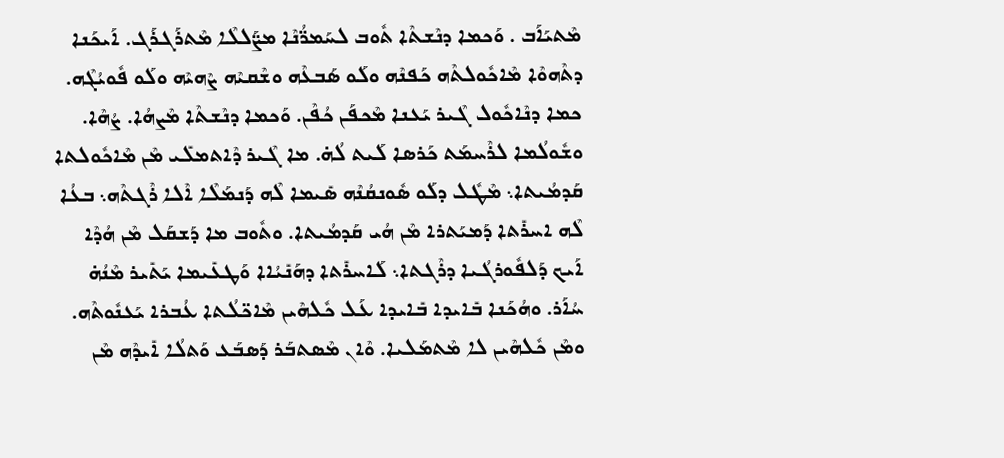ܡܶܬܝܰܐܰܒ . ܘܰܟܡܐ ܕܢܶܫܬܶܐ ܬܽܘܒ ܠܚܰܡܖ̈ܳܢܶܐ ܡܨ̈ܰܠܠܶܐ ܡܶܬܪܰܓܪܰܓ. ܐܰܝܟܰܢܐ ܕܬܶܗܘܶܐ ܡܶܐܟܽܘܠܬܶܗ ܟܰܦܢܶܗ ܘܠܰܘ ܣܰܒܥܶܗ ܘܫܶܩܝܶܗ ܨܶܗܝܶܗ ܘܠܰܘ ܦܽܘܝܳܓܶܗ. ܟܡܐ ܕܢܶܐܟܽܘܠ ܓܶܝܪ ܝܰܥܢܐ ܡܶܟܦܰܢ ܟܳܦܶܢ. ܘܰܟܡܐ ܕܢܶܫܬܶܐ ܡܶܨܗܳܐ. ܨܳܗܶܐ. ܘܫܽܘܠܳܡܐ ܠܪܶܚܡܰܬ ܟܰܪܣܐ ܠܰܝܬ ܠܳܗ̇. ܡܐ ܓܶܝܪ ܕܶܐܬܡܠܺܝ ܡܶܢ ܡܶܐܟܽܘܠܬܐ ܩܰܕܡܳܝܬܐ܆ ܡܶܛܽܠ ܕܠܰܘ ܣܽܘܢܩܳܢܶܗ ܣܺܝܡܐ ܠܶܗ ܕܰܢܡܰܠܶܐ ܐܶܠܐ ܪܶܓܬܶܗ܆ ܒܥܳܐ ܠܶܗ ܐܚܪܺܬܐ ܕܰܡܝܰܬܪܐ ܡܶܢ ܗܳܝ ܩܰܕܡܳܝܬܐ. ܘܬܽܘܒ ܡܐ ܕܰܫܩܰܠ ܡܶܢ ܗܳܕܶܐ ܐܰܝܟ ܕܰܠܦܽܘܪܓܳܝܐ ܕܪܶܓܬܐ܆ ܠܰܐܚܪܺܬܐ ܕܗܰܢܺܝܳܐܐ ܘܰܛܥܺܝܡܐ ܝܰܬܺܝܪ ܡܶܢܳܗ̇ ܚܳܐܰܪ. ܘܗܳܟܰܢܐ ܒܺܐܝܕܐ ܒܺܐܝܕܐ ܥܰܠ ܟܽܠܗܶܝܢ ܡܶܐܟ̈ܠܳܬܐ ܥܳܒܪܐ ܝܰܥܢܽܘܬܶܗ. ܘܡܶܢ ܟܽܠܗܶܝܢ ܠܐ ܡܶܬܡܰܠܝܐ. ܘܶܐܢ ܡܶܣܬܒܰܪ ܕܰܣܒܰܥ ܘܰܬܠܳܐ ܐܺܝܕܶܗ ܡܶܢ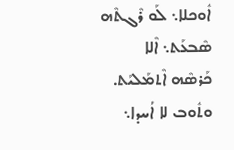ܐܽܘܟܠܐ܆ ܠܰܘ ܪܶܓܬܶܗ ܣܶܒܥܰܬ܆ ܐܶܠܐ ܟܰܪܣܶܗ ܐܶܬܡܰܠܝܰܬ. ܘܬܽܘܒ ܠܐ ܐܳܚܕܐ܆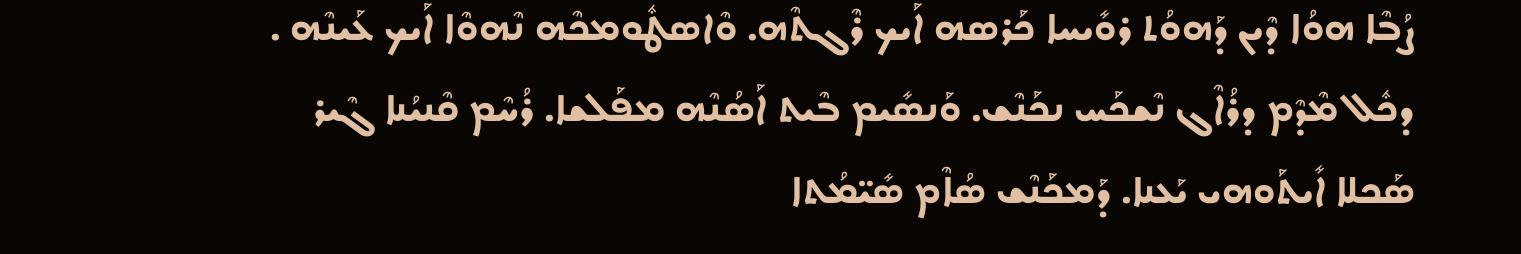ܨܳܒܶܐ ܗܘܳܐ ܕܶܝܢ ܕܰܗܘܳܬ ܪܘܺܝܚܐ ܟܰܪܣܗ ܐܰܝܟ ܪܶܓܬܶܗ. ܘܶܐܣܛܽܘܡܟܶܗ ܢܶܗܘܶܐ ܐܰܝܟ ܥܰܝܢܶܗ . ܕܟܽܠ ܡܶܕܶܡ ܕܪܳܐܶܓ ܢܶܫܟܰܚ ܢܟܰܢܶܫ. ܘܰܢܣܺܝܡ ܒܶܝܬ ܐܰܣܳܢܶܗ ܡܦܰܠܫܐ. ܪܳܚܶܡ ܩܶܢܝܳܢܐ ܓܶܝܪ ܣܰܟܠܐ ܐܺܝܬܰܘܗܝ ܝܰܥܢܐ. ܕܰܡܟܰܢܶܫ ܣܳܐܶܡ ܣܺܝ̈ܡܳܬܐ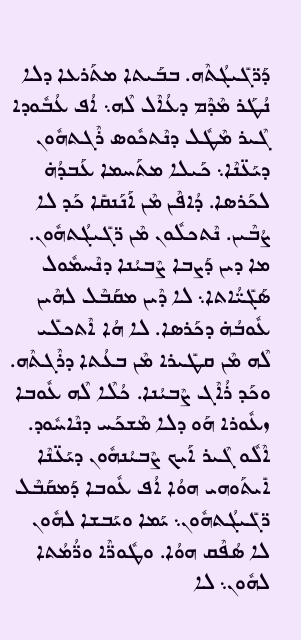ܕܰܪ̈ܓܺܝܓܳܬܶܗ. ܒܒܰܝܬܐ ܡܬܰܪܥܐ ܕܠܐ ܢܳܛܰܪ ܡܶܕܶܡ ܕܥܳܐܶܠ ܠܶܗ܆ ܐܳܦ ܥܳܒܽܘܕܐ ܓܶܝܪ ܡܶܛܽܠ ܕܢܶܬܟܽܘܣ ܪܶܓܬܗܽܘܢ ܕܝܰܥ̈ܢܶܐ܆ ܟܰܝܠܐ ܡܬܰܚܡܐ ܥܰܒܕܳܗ̇ ܠܟܰܪܣܐ. ܕܳܐܦܶܢ ܡܶܢ ܐܰܢܰܢܩܺܐ ܟܰܕ ܠܐ ܨܳܒܶܝܢ. ܢܶܬܟܠܽܘܢ ܡܶܢ ܪ̈ܓܺܝܓܳܬܗܽܘܢ. ܡܐ ܕܝܢ ܕܰܨܒܐ ܨܶܒܝܳܢܐ ܕܢܶܚܡܽܘܠ ܣܰܓܺܝ̈ܳܐܬܐ܆ ܠܐ ܕܶܝܢ ܡܩܰܒܶܠ ܠܗܶܝܢ ܥܽܘܒܳܗ̇ ܕܟܰܪܣܐ. ܠܐ ܗܳܐ ܐܶܬܟܠܺܝ ܠܶܗ ܡܶܢ ܩܛܺܝܪܐ ܡܶܢ ܒܥܳܬܐ ܕܪܶܓܬܶܗ. ܘܟܰܕ ܪܳܐܶܓ ܨܶܒܝܳܢܐ. ܟܳܠܶܐ ܠܶܗ ܥܽܘܒܐ ܙܥܽܘܪܐ ܗܰܘ ܕܠܐ ܡܶܫܟܰܚ ܕܢܶܐܚܽܘܕ. ܐܶܠܽܘ ܓܶܝܪ ܐܰܝܟ ܨܶܒܝܳܢܗܽܘܢ ܕܝܰܥ̈ܢܶܐ ܐܺܝܬܰܘܗܝ ܗܘܳܐ ܐܳܦ ܥܽܘܒܐ ܕܰܡܩܰܒܶܠ ܪ̈ܓܺܝܓܳܬܗܽܘܢ܆ ܝܰܡܐ ܘܝܰܒܫܐ ܠܗܽܘܢ ܠܐ ܣܳܦܶܩ ܗܘܳܐ. ܘܛܽܘܪ̈ܶܐ ܘܪ̈ܳܡܳܬܐ ܠܗܽܘܢ܆ ܠܐ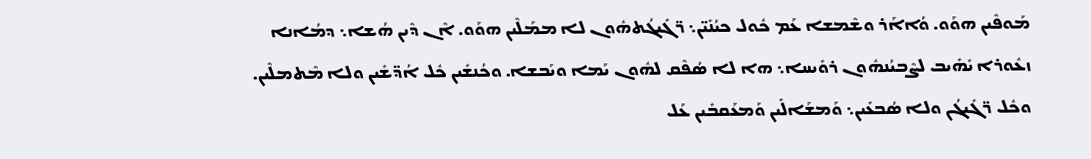ܡܰܘܦܶܝܢ ܗܘܰܘ. ܘܳܐܐܰܪ ܘܫܶܡܫܐ ܥܰܡ ܟܽܘܠ ܟܝܳܢܺܝ̈ܢ܆ ܪ̈ܓܺܝܓܳܬܗܽܘܢ ܠܐ ܡܡܰܠܶܝܢ ܗܘܰܘ. ܐܶܢ ܕܶܝܢ ܗܳܫܐ܆ ܕܡܳܐܢܐ ܙܥܽܘܪܐ ܝܺܗܺܝܒ ܠܨܶܒܝܳܢܗܽܘܢ ܪܘܺܝܚܐ܆ ܗܐ ܠܐ ܣܳܦܶܩ ܠܗܽܘܢ ܝܰܡܐ ܘܝܰܒܫܐ. ܘܟܳܢܫܺܝܢ ܟܽܠ ܐܳܕ̈ܫܺܝܢ ܘܠܐ ܡܶܬܡܠܶܝܢ. ܘܟܽܠ ܪ̈ܓܺܝܓܳܢ ܘܠܐ ܣܳܒܥܺܝܢ܆ ܘܰܡܫܰܐܠܺܝܢ ܘܰܡܥܰܩܒܺܝܢ ܥܰܠ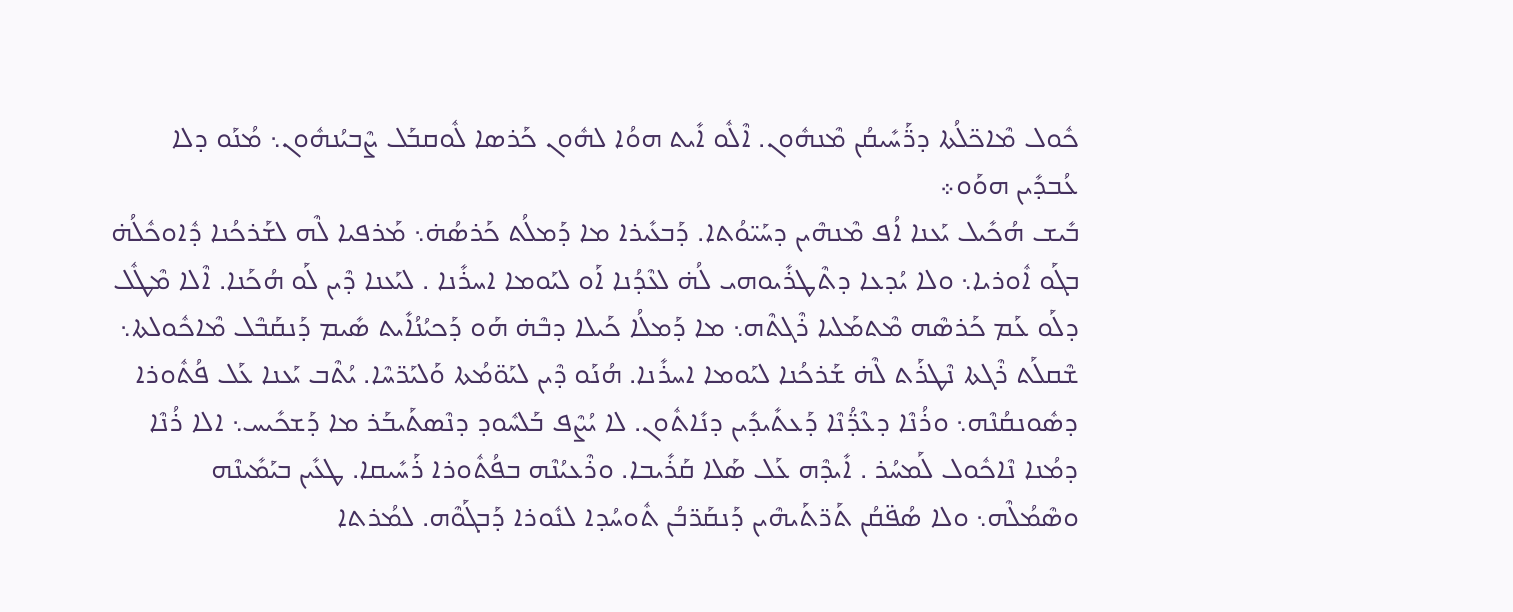ܟܽܘܠ ܡܶܐܟ̈ܠܳܬܐ ܕܪ̈ܰܚܺܝܩܳܢ ܡܶܢܗܽܘܢ. ܐܶܠܽܘ ܐܺܝܬ ܗܘܳܐ ܠܗܽܘܢ ܟܰܪܣܐ ܠܽܘܩܒܰܠ ܨܶܒܝܳܢܗܽܘܢ܆ ܡܳܢܰܘ ܕܠܐ ܥܳܒܕܺܝܢ ܗܘܰܘ܀
ܒܺܝܫ ܗܳܟܺܝܠ ܝܰܥܢܐ ܐܳܦ ܡܶܢܗܶܝܢ ܕܚܰܝ̈ܘܳܬܐ. ܕܰܒܥܺܝܪܐ ܡܐ ܕܰܡܠܳܬ ܟܰܪܣܳܗ̇܆ ܡܰܪܦܝܐ ܠܶܗ ܠܫܰܪܟܳܢܐ ܕܽܐܘܟܽܠܳܗ̇ ܒܓܰܘ ܐܽܘܪܝܐ܆ ܘܠܐ ܝܳܕܥܐ ܕܬܶܛܪܺܝܘܗܝ ܠܳܗ̇ ܠܥܶܕܳܢܐ ܐܰܘ ܠܝܰܘܡܐ ܐܚܪܺܢܐ . ܠܝܰܥܢܐ ܕܶܝܢ ܠܰܘ ܗܳܟܰܢܐ. ܐܶܠܐ ܡܶܛܽܠ ܕܠܰܘ ܥܰܡ ܟܰܪܣܶܗ ܡܶܬܡܰܠܝܐ ܪܶܓܬܶܗ܆ ܡܐ ܕܰܡܠܳܐ ܟܰܝܠܐ ܕܒܶܗ̇ ܗܰܘ ܕܰܟܝܳܢܳܐܺܝܬ ܣܺܝܡ ܕܰܢܩܰܒܶܠ ܡܶܐܟܽܘܠܬܐ܆ ܫܶܩܠܰܬ ܪܶܓܬܐ ܢܶܛܪܰܬ ܠܶܗ̇ ܫܰܪܟܳܢܐ ܠܝܰܘܡܐ ܐܚܪܺܢܐ. ܗܳܢܰܘ ܕܶܝܢ ܠܝܰܘ̈ܡܳܬܐ ܘܰܠܝܰܪ̈ܚܶܐ. ܝܳܬܶܒ ܝܰܥܢܐ ܥܰܠ ܦܳܬܽܘܪܐ ܕܣܽܘܢܩܳܢܶܗ܆ ܘܪܳܢܶܐ ܕܥܶܕ̈ܳܢܶܐ ܕܰܥܬܺܝܕܺܝܢ ܕܢܺܐܬܽܘܢ. ܠܐ ܝܳܨܶܦ ܒܰܠܚܽܘܕ ܕܢܶܣܬܰܝܒܰܪ ܡܐ ܕܰܫܟܺܝܚ܆ ܐܠܐ ܪܳܢܶܐ ܕܡܳܢܐ ܢܶܐܟܽܘܠ ܠܰܡܚܳܪ . ܐܺܝܕܶܗ ܥܰܠ ܣܰܠܐ ܩܰܪܺܝܒܐ. ܘܪܶܥܝܳܢܶܗ ܒܦܳܬܽܘܪܐ ܪܰܚܺܝܩܐ. ܛܥܺܝܢ ܒܝܰܡܺܝܢܶܗ ܘܣܶܡܳܠܶܗ܆ ܘܠܐ ܣܳܦ̈ܩܳܢ ܬܰܪ̈ܬܰܝܗܶܝܢ ܕܰܢܩܰܪ̈ܒܳܢ ܬܽܘܚܳܕܐ ܠܢܽܘܪܐ ܕܰܒܓܰܘܶܗ. ܠܡܳܪܬܐ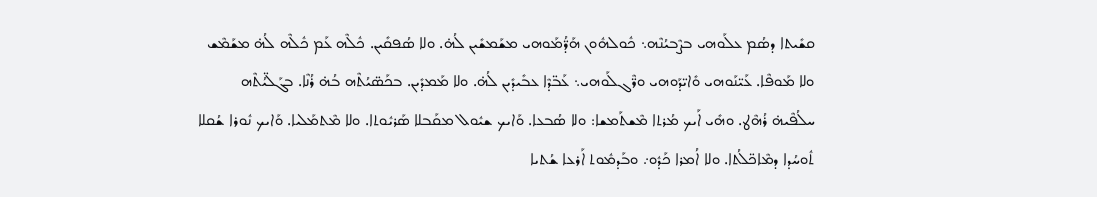ܩܫܺܝܬܐ ܕܣܳܡ ܥܠܰܘܗܝ ܒܨܶܒܝܳܢܶܗ܆ ܟܽܘܠܗܽܘܢ ܗܰܕ̈ܳܡܰܘܗܝ ܡܫܰܡܫܺܝܢ ܠܳܗ̇. ܘܠܐ ܣܳܦܩܺܝܢ. ܟܽܠܶܗ ܥܰܡ ܟܽܠܶܗ ܠܳܗ̇ ܡܫܰܡܶܫ ܘܠܐ ܡܰܘܦܶܐ. ܥܰܝ̈ܢܰܘܗܝ ܘܺܐܝ̈ܕܰܘܗܝ ܘܪ̈ܶܓܠܰܘܗܝ܆ ܥܰܒ̈ܕܶܐ ܥܒܺܝܕܺܝܢ ܠܳܗ̇. ܘܠܐ ܡܰܡܕܺܝܢ. ܒܟܰܣ̈ܝܳܬܶܗ ܒܳܗ̇ ܪܳܢܶܐ. ܒܓܰܠ̈ܝܳܬܶܗ ܚܠܳܦܶܝܗ̇ ܪܳܗܶܛ. ܘܗܺܝ ܐܰܝܟ ܡܳܪܬܐ ܡܶܫܬܰܡܫܐ: ܘܠܐ ܣܳܒܥܐ. ܘܰܐܝܟ ܫܝܽܘܠ ܡܩܰܒܠܐ ܣܰܪܝܽܘܬܐ. ܘܠܐ ܡܶܬܡܰܠܝܐ. ܘܰܐܝܟ ܢܽܘܪܐ ܫܳܩܠܐ ܬܽܘܚܳܕܐ ܕܡܶܐܟ̈ܠܳܬܐ. ܘܠܐ ܐܳܡܪܐ ܟܰܕܽܘ܇ ܘܒܰܕܡܽܘܬ ܐܰܪܥܐ ܫܳܬܝܐ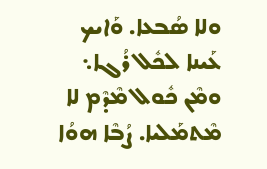ܘܠܐ ܣܳܒܥܐ. ܘܰܐܝܟ ܥܰܝܢܐ ܠܟܽܠ ܪܳܓܐ܆ ܘܡܶܢ ܟܽܘܠ ܡܶܕܶܡ ܠܐ ܡܶܬܡܰܠܝܐ. ܨܳܒܶܐ ܗܘܳܐ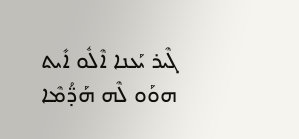ܓܶܝܪ ܝܰܥܢܐ ܐܶܠܽܘ ܐܺܝܬ ܗܘܰܘ ܠܶܗ ܗܰܕ̈ܳܡܶܐ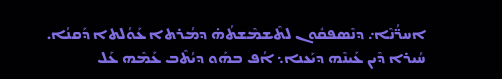ܐܚܪ̈ܳܢܶܐ܇ ܕܢܶܣܦܩܽܘܢ ܠܬܶܫܡܶܫܬܳܗ̇ ܕܡܳܪܬܐ ܥܰܘܳܠܬܐ ܕܰܩܢܳܐ.
ܚܳܝܪܐ ܕܶܝܢ ܥܰܝܢܶܗ ܕܝܰܥܢܐ܆ ܐܳܦ ܒܗܰܘ ܕܝܳܬܶܒ ܥܰܡܶܗ ܥܰܠ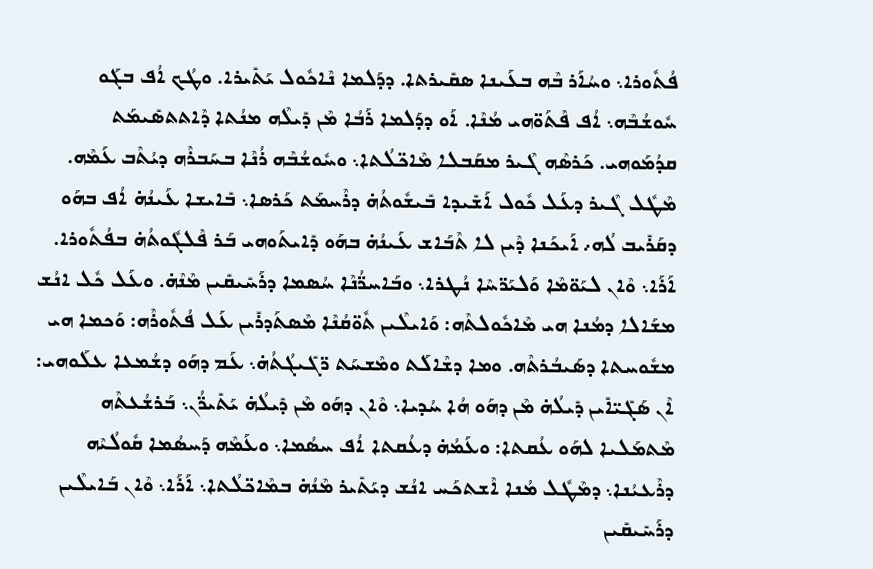ܦܳܬܽܘܪܐ܆ ܘܚܳܐܰܪ ܒܶܗ ܒܥܰܝܢܐ ܣܩܺܝܪܬܐ. ܕܕܰܠܡܐ ܢܶܐܟܽܘܠ ܝܰܬܺܝܪܐ. ܘܛܳܟ ܐܳܦ ܒܓܰܘ ܚܽܘܫܳܒܶܗ܆ ܐܳܦ ܦܶܬܰܘ̈ܗܝ ܡܳܢܶܐ. ܐܰܘ ܕܕܰܠܡܐ ܪܰܒܳܐ ܡܶܢ ܕܺܝܠܶܗ ܡܢܳܬܐ ܕܶܐܬܬܣܺܝܡܰܬ ܩܕܳܡܰܘܗܝ. ܟܰܪܣܶܗ ܓܶܝܪ ܡܩܰܒܠܐ ܡܶܐܟ̈ܠܳܬܐ܆ ܘܚܽܘܫܳܒܶܗ ܪܳܢܶܐ ܒܚܰܒܪܶܗ ܕܝܳܬܶܒ ܥܰܡܶܗ. ܡܶܛܽܠ ܓܶܝܪ ܕܥܰܠ ܟܽܘܠ ܐܰܫܺܝܕܐ ܒܺܝܫܽܘܬܳܗ̇ ܕܪܶܚܡܰܬ ܟܰܪܣܐ܆ ܒܺܐܝܫܐ ܥܰܝܢܳܗ̇ ܐܳܦ ܒܗܰܘ ܕܩܰܪܺܝܒ ܠܳܗ܇ ܐܰܝܟܰܢܐ ܕܶܝܢ ܠܐ ܬܶܒܰܐܫ ܥܰܝܢܳܗ̇ ܒܗܰܘ ܕܺܐܝܬܰܘܗܝ ܒܰܪ ܦܶܠܓܽܘܬܳܗ̇ ܒܦܳܬܽܘܪܐ. ܐܰܪܰܐ܆ ܘܶܐܢ ܠܝܰܘ̈ܡܶܐ ܘܰܠܝܰܪ̈ܚܶܐ ܢܳܛܪܐ܆ ܘܒܰܐܚܪ̈ܳܢܶܐ ܚܳܣܡܐ ܕܪܰܚܺܝܩܺܝܢ ܡܶܢܶܗ̇. ܘܥܰܠ ܟܽܠ ܐܢܳܫ ܡܫܰܐܠܐ ܕܡܳܢܐ ܗܝ ܡܶܐܟܽܘܠܬܶܗ: ܘܰܐܝܠܶܝܢ ܬܽܘ̈ܩܳܢܶܐ ܡܶܣܬܰܕܪܺܝܢ ܥܰܠ ܦܳܬܽܘܪܶܗ: ܘܰܟܡܐ ܗܝ ܡܫܽܘܚܬܐ ܕܣܰܝܒܳܪܬܶܗ. ܘܡܐ ܕܫܶܐܠܰܬ ܘܡܶܫܚܰܬ ܪ̈ܓܺܝܓܳܬܳܗ̇܆ ܥܰܡ ܕܗܰܘ ܕܫܳܡܥܐ ܥܠܰܘܗܝ: ܐܶܢ ܣܰܓܺܝ̈ܐܺܝܢ ܕܺܝܠܳܗ̇ ܡܶܢ ܕܗܰܘ ܗܳܐ ܚܳܕܝܐ܆ ܘܶܐܢ ܕܗܰܘ ܡܶܢ ܕܺܝܠܳܗ̇ ܝܰܬܺܝܖ̈ܳܢ܆ ܒܰܪܫܳܥܬܶܗ ܡܶܬܡܰܠܝܐ ܠܗܰܘ ܥܳܩܬܐ: ܘܥܰܡܳܗ̇ ܕܥܳܩܬܐ ܐܳܦ ܚܣܳܡܐ܆ ܘܥܰܡܶܗ ܕܰܚܣܳܡܐ ܩܽܘܠܳܝܶܗ ܕܪܶܥܝܳܢܐ܆ ܕܡܶܛܽܠ ܡܳܢܐ ܐܶܫܬܟܰܚ ܐܢܳܫ ܕܝܰܬܺܝܪ ܡܶܢܳܗ̇ ܒܡܶܐܟ̈ܠܳܬܐ܆ ܐܰܪܰܐ܆ ܘܶܐܢ ܒܰܐܝܠܶܝܢ ܕܪܰܚܺܝܩܺܝܢ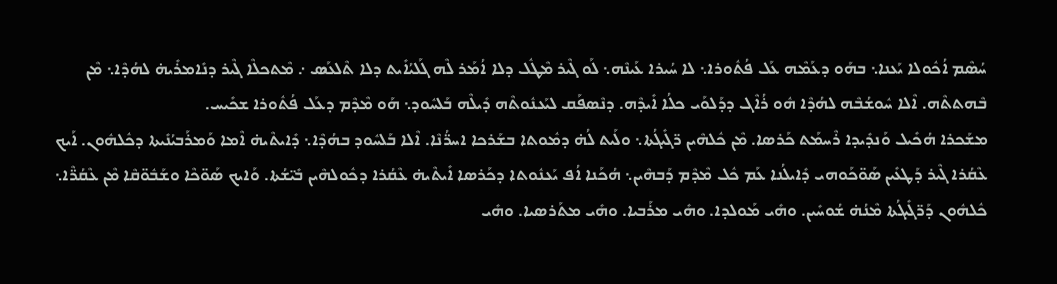ܚܳܣܶܡ ܐܳܟܽܘܠܐ ܝܰܥܢܐ܆ ܒܗܰܘ ܕܥܰܡܶܗ ܥܰܠ ܦܳܬܽܘܪܐ܆ ܠܐ ܚܳܝܪܐ ܥܰܝܢܶܗ܆ ܠܰܘ ܓܶܝܪ ܡܶܛܽܠ ܕܠܐ ܐܳܡܰܪ ܠܶܗ ܓܰܠܝܳܐܺܝܬ ܕܠܐ ܬܶܠܥܰܣ ܇ ܡܶܬܟܠܶܐ ܓܶܝܪ ܕܢܺܐܡܪܺܝܗ̇ ܠܗܳܕܶܐ܆ ܡܶܢ ܒܶܗܬܬܶܗ. ܐܶܠܐ ܚܽܘܫܳܒܶܗ ܠܗܳܕܶܐ ܗܽܘ ܪܳܐܶܓ ܕܕܰܠܘܰܝ ܟܠܳܐ ܐܺܝܕܶܗ. ܕܢܶܣܦܰܩ ܠܝܰܥܢܽܘܬܶܗ ܕܺܝܠܶܗ ܒܰܠܚܽܘܕ܆ ܗܰܘ ܡܶܕܶܡ ܕܥܰܠ ܦܳܬܽܘܪܐ ܫܟܺܝܚ.
ܡܫܰܟܪܐ ܗܳܟܺܝܠ ܘܰܢܕܺܝܕܐ ܪܶܚܡܰܬ ܟܰܪܣܐ. ܡܶܢ ܟܽܠܗܶܝܢ ܖ̈ܓܺܝܓܳܬܐ܆ ܘܠܰܝܬ ܠܳܗ̇ ܕܡܽܘܬܐ ܒܫܰܪܟܐ ܐܚܪ̈ܳܢܶܐ. ܐܶܠܐ ܒܰܠܚܽܘܕ ܒܗܳܕܶܐ܆ ܕܺܐܝܬܶܝܗ̇ ܐܶܡܐ ܘܰܡܪܰܒܝܳܢܺܝܬܐ ܕܟܽܠܗܽܘܢ. ܐܰܝܟ ܥܶܩܳܪܐ ܓܶܝܪ ܕܰܛܥܺܝܢ ܣܰܘ̈ܟܰܘܗܝ ܕܺܐܝܠܳܢܐ ܥܰܡ ܟܽܠ ܡܶܕܶܡ ܕܰܒܗܶܝܢ܆ ܗܳܟܰܢܐ ܐܳܦ ܝܰܥܢܽܘܬܐ ܕܟܰܪܣܐ ܐܺܝܬܶܝܗ̇ ܥܶܩܳܪܐ ܕܟܽܘܠܗܶܝܢ ܒܺܝ̈ܫܳܬܐ. ܘܰܐܝܟ ܣܰܘ̈ܟܶܐ ܘܫܰܒܽܘ̈ܩܶܐ ܡܶܢ ܥܶܩܳܪ̈ܶܐ܆ ܟܽܠܗܽܘܢ ܕܰܖ̈ܓܺܝܓܳܬܐ ܡܶܢܳܗ̇ ܫܳܘܚܺܝܢ. ܘܗܺܝ ܡܰܘܠܕܐ. ܘܗܺܝ ܡܪܰܒܝܐ. ܘܗܺܝ ܡܬܰܪܣܝܐ. ܘܗܺܝ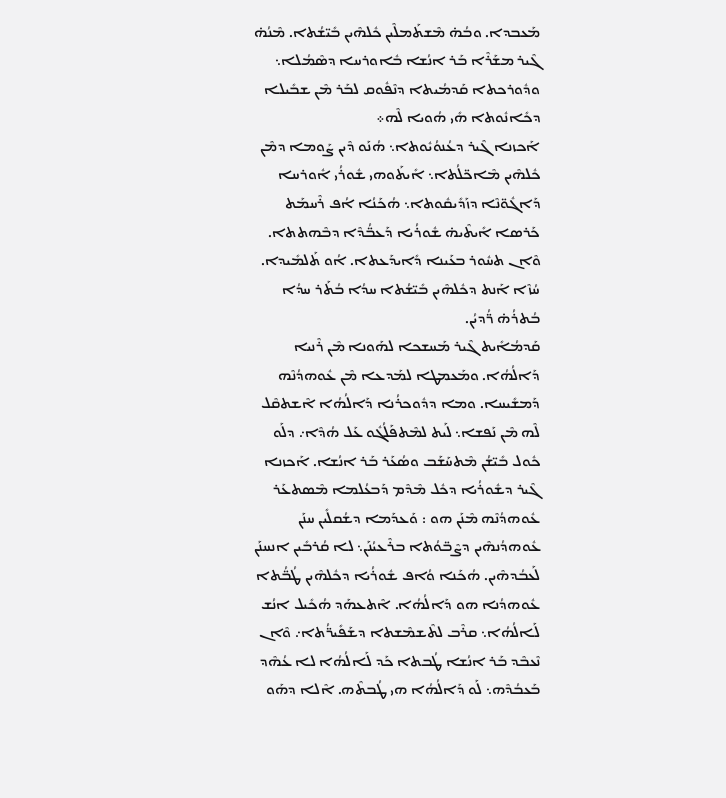ܡܰܥܒܕܐ. ܘܒܳܗ̇ ܡܶܫܬܰܡܠܶܝܢ ܟܽܠܗܶܝܢ ܒܺܝ̈ܫܳܬܐ. ܡܶܢܳܗ̇ ܓܶܝܪ ܡܫܰܪܶܐ ܒܰܪ ܐܢܳܫܐ ܒܽܐܘܪܚܐ ܕܣܶܡܳܠܐ܆ ܘܕܽܘܪܟܬܐ ܩܰܕܡܳܝܬܐ ܕܢܶܦܽܘܩ ܠܒܰܪ ܡܶܢ ܫܒܺܝܠܐ ܕܟܺܐܢܽܘܬܐ ܗܺܝ ܗܳܘܝܐ ܠܶܗ܀
ܐܰܟܙܢܐ ܓܶܝܪ ܕܥܳܢܘܳܝܽܘܬܐ܆ ܗܳܢܰܘ ܕܶܝܢ ܨܰܘܡܐ ܕܡܶܢ ܟܽܠܗܶܝܢ ܡܶܐܟ̈ܠܳܬܐ܆ ܐܺܝܬܰܘܗܝ ܫܽܘܪܳܝ ܐܽܘܪܚܐ ܕܰܐܓܽܘ̈ܢܶܐ ܕܙܰܕܺܝܩܽܘܬܐ܆ ܗܳܟܰܢܳܐ ܐܳܦ ܪܶܚܡܰܬ ܟܰܪܣܐ ܐܺܝܬܶܝܗ̇ ܫܽܘܪܳܝܐ ܕܰܥܒ̈ܳܕܶܐ ܕܒܶܗܬܬܐ. ܘܶܐܢ ܬܚܽܘܪ ܒܥܰܝܢܐ ܕܺܐܝܕܰܥܬܐ. ܐܳܘ ܬܰܠܡܺܝܕܐ. ܚܳܙܶܐ ܐܰܢܬ ܕܟܽܠܗܶܝܢ ܒܺܝ̈ܫܳܬܐ ܚܕܳܐ ܒܳܬܰܪ ܚܕܳܐ ܒܳܬܪܳܗ̇ ܪ̈ܳܕܝܳܢ.
ܩܰܕܡܳܐܺܝܬ ܓܶܝܪ ܡܰܚܫܟܐ ܠܗܰܘܢܐ ܡܶܢ ܪܶܢܝܐ ܕܰܐܠܳܗܳܐ. ܘܡܰܥܡܛܐ ܠܡܰܕܥܐ ܡܶܢ ܥܽܘܗܕܳܢܶܗ ܕܰܡܫܺܝܚܐ. ܘܡܐ ܕܕܽܘܟܪܳܢܐ ܕܰܐܠܳܗܳܐ ܐܶܫܬܩܶܠ ܠܶܗ ܡܶܢ ܢܰܦܫܐ܆ ܠܰܝܬ ܠܡܶܬܦܰܠܳܓܽܘ ܥܰܠ ܗܳܕܶܐ܇ ܕܠܰܘ ܟܽܘܠ ܒܺܝ̈ܫܳܢ ܡܶܬܚܰܫܰܒ ܘܣܳܥܰܪ ܒܰܪ ܐܢܳܫܐ. ܐܰܟܙܢܐ ܓܶܝܪ ܕܫܽܘܪܳܝܐ ܕܟܽܠ ܡܶܕܶܡ ܕܰܒܥܳܠܡܐ ܡܶܣܬܥܰܪ ܥܽܘܗܕܳܢܶܗ ܡܶܢܰܢ ܗܘ : ܘܰܥܕܰܡܐ ܕܫܳܩܠܺܝܢ ܚܢܰܢ ܥܽܘܗܕܳܢܗܶܝܢ ܕܨܶܒ̈ܘܳܬܐ ܒܪܶܥܝܳܢܰܢ܆ ܠܐ ܩܳܪܒܺܝܢ ܐܢܚܢܰܢ ܠܰܥܒܳܕܗܶܝܢ. ܗܳܟܰܢܐ ܘܳܐܦ ܫܽܘܪܳܝܐ ܕܟܽܠܗܶܝܢ ܛܳܒ̈ܳܬܐ ܥܽܘܗܕܳܢܐ ܗܘ ܕܰܐܠܳܗܳܐ. ܐܶܬܥܗܰܕ ܗܳܟܺܝܠ ܐܢܳܫ ܠܰܐܠܳܗܳܐ܆ ܩܪܶܒ ܠܬܶܫܡܶܫܬܐ ܕܫܰܦܺܝܪ̈ܳܬܐ܇ ܘܶܐܢ ܢܶܥܒܶܕ ܒܰܪ ܐܢܳܫܐ ܛܳܒܬܐ ܟܰܕ ܠܰܐܠܳܗܳܐ ܠܐ ܥܳܗܶܕ ܒܰܥܒܳܕܶܗ܆ ܠܰܘ ܕܰܐܠܳܗܳܐ ܗܝ ܛܳܒܬܶܗ. ܐܶܠܐ ܕܗܰܘ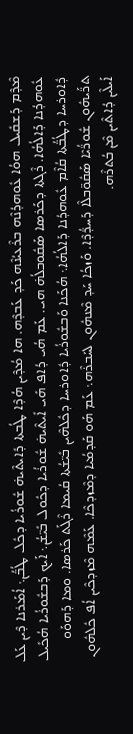ܡܶܕܶܡ ܕܰܫܩܺܝܠ ܗܘܳܐ ܥܽܘܗܕܳܢܶܗ ܒܪܶܥܝܳܢܶܗ ܟܰܕ ܥܰܒܕܶܗ. ܗܐ ܡܳܕܶܝܢ ܗܳܕܶܐ ܛܳܒܬܐ ܕܺܐܝܬܶܝܗ̇ ܫܽܘܪܳܝܐ ܕܟܽܠ ܛܳܒ̈ܳܢ܆ ܐܳܡܰܪܢܐ ܕܶܝܢ ܥܰܠ ܥܽܘܗܕܳܢܐ ܕܰܐܠܳܗܳܐ. ܪܶܓܬܐ ܕܟܰܪܣܐ ܣܰܩܽܘܒܠܳܗ̇ ܗܝ. ܥܰܡ ܗܳܝ ܕܳܐܦ ܗܺܝ ܐܺܝܬܶܝܗ̇ ܫܽܘܪܳܝܐ ܕܟܽܘܠ ܒܺܝ̈ܫܳܢ܆ ܐܰܝܟ ܕܰܒܫܽܘܪܳܝܐ ܗܳܟܺܝܠ ܕܽܐܘܪܚܐ ܕܛܳܒ̈ܳܬܐ ܩܳܐܶܡ ܥܽܘܗܕܳܢܐ ܕܰܐܠܳܗܳܐ܆ ܗܳܟܰܢܐ ܘܰܒܫܽܘܪܳܝܐ ܕܽܐܘܪܚܐ ܕܟܽܠܗܶܝܢ ܒܺܝ̈ܫܳܬܐ ܩܳܝܡܐ ܪܶܓܰܬ ܟܰܪܣܐ. ܘܡܐ ܕܰܗܘܰܘ ܬܪ̈ܰܝܗܽܘܢ ܫܽܘܪ̈ܳܝܶܐ ܣܰܩܽܘ̈ܒܠܶܐ ܕܰܚܕ̈ܳܕܶܐ. ܘܰܙܟܳܐ ܚܰܕ ܡܶܢܗܽܘܢ ܠܚܰܒܪܶܗ܆ ܥܰܡ ܗܰܘ ܩܰܕܡܳܝܐ ܕܡܶܙܕܟܶܐ. ܥܰܡܶܗ ܡܶܙܕܟܶܝܢ ܐܳܦ ܟܽܠܗܽܘܢ ܐܰܝܠܶܝܢ ܕܳܐܬܶܝܢ ܡܶܢ ܒܳܬܪܶܗ.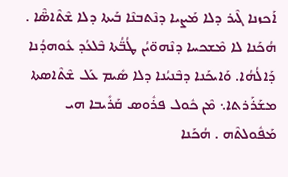ܐܰܟܙܢܐ ܓܶܝܪ ܕܠܐ ܡܰܨܝܐ ܕܢܶܬܒܢܶܐ ܒܰܝܬܐ ܕܠܐ ܫܶܬܶܐܣ̈ܶܐ . ܗܳܟܰܢܐ ܠܐ ܡܶܫܟܚܐ ܕܢܶܗܘ̈ܝܳܢ ܛܳܒ̈ܳܬܐ ܒܶܠܥܳܕ ܥܽܘܗܕܳܢܐ ܕܰܐܠܳܗܳܐ. ܘܰܐܝܟܰܢܐ ܕܒܶܢܝܳܢܐ ܕܠܐ ܣܺܝܡ ܥܰܠ ܫܶܬܶܐܣܬܐ ܡܫܰܪܰܪܬܐ܆ ܡܶܢ ܟܽܘܠ ܦܪܽܘܣ ܩܰܪܺܝܒܐ ܗܝ ܡܰܦܽܘܠܬܶܗ . ܗܳܟܰܢܐ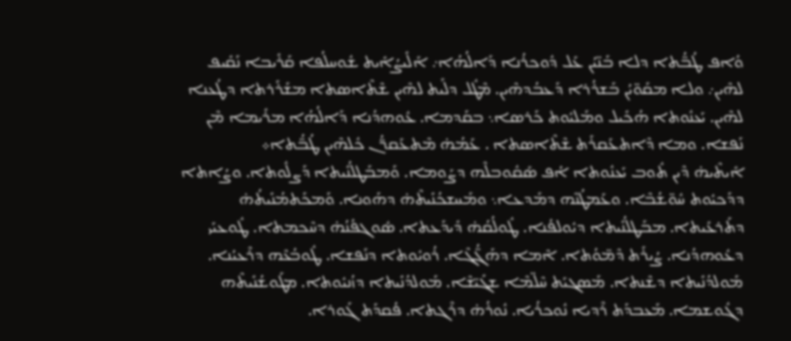ܘܳܐܦ ܛܳܒ̈ܳܬܐ ܕܠܐ ܒܰܢ̈ܝܳܢ ܥܰܠ ܕܽܘܟܪܳܢܐ ܕܰܐܠܳܗܳܐ܇ ܐܰܠܺܝܨܳܐܺܝܬ ܫܽܘܚܠܳܦܐ ܩܰܪܺܝܒܐ ܢܰܩܺܝܦ ܠܗܶܝܢ܇ ܘܠܐ ܡܩܰܘ̈ܝܳܢ ܒܰܫܪܳܪܐ ܕܰܥܒܳܕܗܶܝܢ. ܡܶܛܽܠ ܕܠܰܝܬ ܠܗܶܝܢ ܫܶܬܶܐܣܬܐ ܡܫܰܪܰܪܬܐ ܕܛܳܥܢܐ ܠܗܶܝܢ. ܝܰܥܢܽܘܬܐ ܗܳܟܺܝܠ ܘܡܰܠܝܽܘܬ ܟܰܪܣܐ܆ ܒܩܰܕܡܐ. ܥܽܘܗܕܳܢܐ ܕܰܐܠܳܗܳܐ ܡܪܺܝܡܐ ܡܶܢ ܢܰܦܫܐ. ܘܡܐ ܕܶܐܬܥܰܩܪܰܬ ܫܶܬܶܐܣܬܐ . ܥܰܡܳܗ̇ ܡܶܬܥܰܩܪ̈ܳܢ ܟܽܠܗܶܝܢ ܛܳܒ̈ܳܬܐ܀
ܐܺܝܬܶܝܗ̇ ܕܶܝܢ ܬܽܘܒ ܝܰܥܢܽܘܬܐ ܐܳܦ ܣܰܩܽܘܒܠܶܗ ܕܨܰܘܡܐ. ܘܰܡܒܰܛܠܳܢܺܝܬܐ ܕܰܨܠܽܘܬܐ. ܘܨܳܐܬܐ ܕܕܰܟܝܽܘܬ ܚܽܘ̈ܫܳܒܶܐ. ܘܥܰܡܛܳܢܶܗ ܕܡܰܕܥܐ܆ ܘܡܰܚܫܟܳܢܺܝܬܶܗ̇ ܕܗܰܘܢܐ. ܘܰܡܟܰܬܡܳܢܺܝܬܳܗ̇ ܕܬܰܪܥܺܝܬܐ. ܡܒܰܛܠܳܢܺܝܬܐ ܕܝܽܘܠܦܳܢܐ. ܛܽܘܠܳܩܳܗ̇ ܕܺܝܕܰܥܬܐ. ܣܽܘܓܦܳܢܳܗ̇ ܕܚܶܟܡܬܐ. ܛܽܘܥܝܰܝ ܕܥܽܘܗܕܳܢܐ. ܨܳܝܪܰܬ ܕܶܡ̈ܘܳܬܐ. ܐܶܡܐ ܕܗܰܓ̈ܳܓܶܐ. ܪܳܘܝܽܘܬܐ ܕܢܰܦܫܐ. ܛܽܘܒܳܥܶܗ ܕܪܶܥܝܳܢܐ. ܡܰܘܠܕܳܢܺܝܬܐ ܕܫܶܢܬܐ. ܡܰܣܓܝܰܬ ܚܶܠ̈ܡܶܐ ܫܓܺܝ̈ܫܶܐ. ܡܰܘܠܕܳܢܺܝܬܐ ܕܙܳܢܝܽܘܬܐ. ܡܛܰܘܫܳܢܺܝܬܶܗ ܕܓܽܘܫܡܐ. ܡܰܥܒܕܰܬ ܪܶܕܝܐ ܢܽܘܟܪܳܝܐ. ܢܽܘܪܳܗ̇ ܕܪܶܓܬܐ. ܦܳܩܕܰܬ ܓܰܘܪܐ.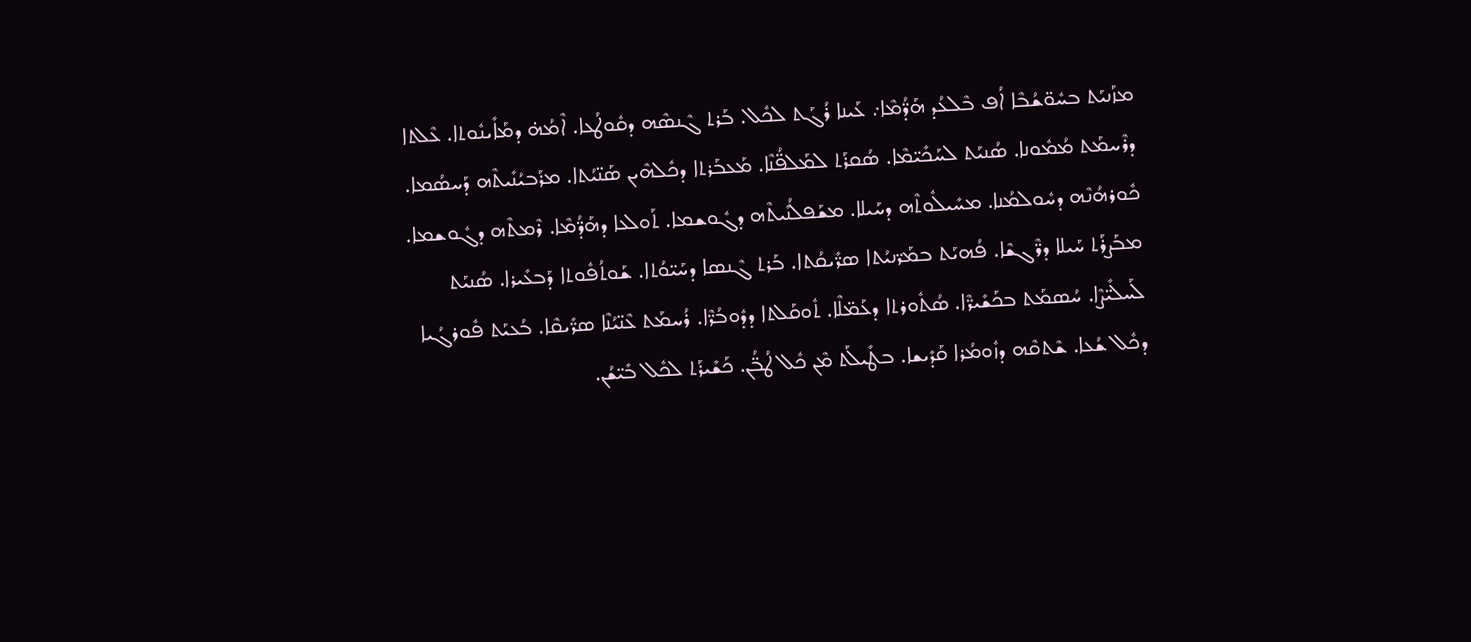ܡܙܰܢܝܰܬ ܒܚܽܘ̈ܫܳܒܶܐ ܐܳܦ ܒܶܠܥܳܕ ܗܰܕ̈ܳܡܶܐ܇ ܥܰܝܢܐ ܪܳܓܰܬ ܠܟܽܠ. ܒܰܪܬ ܓܶܢܣܶܗ ܕܩܽܘܛܳܥܐ. ܐܶܡܳܗ̇ ܕܡܰܐܺܝܢܽܘܬܐ. ܥܶܠܬܐ ܕܪܶܚܡܰܬ ܡܳܡܽܘܢܐ. ܣܳܢܝܰܬ ܠܚܰܟܺܝ̈ܡܶܐ. ܣܳܩܪܰܬ ܠܡܰܠܦ̈ܳܢܶܐ. ܡܰܥܒܰܪܬܐ ܕܟܽܠܗܶܝܢ ܣܰܢ̈ܝܳܬܐ. ܡܪܰܒܝܳܢܺܝܬܶܗ ܕܰܚܣܳܡܐ. ܟܽܘܪܗܳܢܶܗ ܕܚܽܘܠܡܳܢܐ. ܡܚܺܝܠܽܘܬܶܗ ܕܚܰܝܠܐ. ܡܫܰܦܠܳܢܺܝܬܶܗ ܕܓܽܘܫܡܐ. ܬܰܘܠܥܐ ܕܗܰܕ̈ܳܡܶܐ. ܪܶܡܬܶܗ ܕܓܽܘܫܡܐ. ܡܒܰܨܪܰܬ ܚܰܝܠܐ ܕܪ̈ܶܓܫܶܐ. ܦܳܗܝܰܬ ܒܡܰܖ̈ܢܝܳܬܐ ܣܪ̈ܺܝܩܳܬܐ. ܒܰܪܬ ܓܶܢܣܐ ܕܚܰܝ̈ܘܳܬܐ. ܫܰܘܬܳܦܽܘܬܐ ܕܰܒܥܺܝܪܐ. ܣܳܢܝܰܬ ܠܰܚܠܺܝ̈ܨܶܐ. ܚܳܣܡܰܬ ܒܟܰܫܺܝܪ̈ܶܐ. ܣܳܬܽܘܪܬܐ ܕܥܰܡ̈ܠܶܐ. ܬܽܘܩܰܠܬܐ ܕܕܽܘܒܳܪ̈ܶܐ. ܪܳܚܡܰܬ ܥܶܢ̈ܝܳܢܶܐ ܣܪ̈ܺܝܩܶܐ. ܒܳܥܝܰܬ ܦܽܘܪܓܳܝܐ ܕܟܽܠ ܫܳܥܐ. ܫܶܬܩܶܗ ܕܙܽܘܡܳܪܐ ܩܰܕܺܝܫܐ. ܒܛܺܝܠܰܬ ܡܶܢ ܟܽܠ ܛܳܒ̈ܳܢ. ܟܰܫܺܝܪܰܬ ܠܟܽܠ ܒܺܝ̈ܫܳܢ.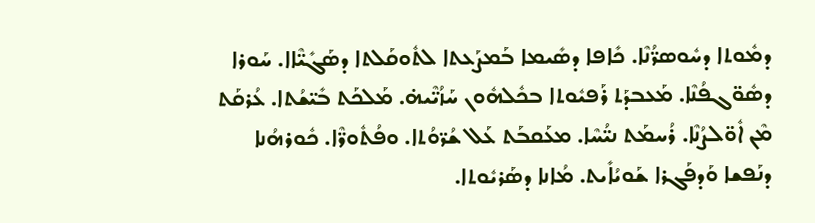ܕܡܽܘܬܐ ܕܚܽܘܣܪ̈ܳܢܶܐ. ܟܺܐܦܐ ܕܣܺܝܡܐ ܒܰܡܨܰܥܬܐ ܠܬܽܘܩܰܠܬܐ ܕܣܰܓܺܝ̈ܶܐܐ. ܚܰܘܪܐ ܕܣܽܘ̈ܓܦܳܢܶܐ. ܡܰܥܒܕܰܬ ܪܰܦܝܽܘܬܐ ܒܟܽܠܗܽܘܢ ܚܰܙܳܝ̈ܶܝܗ̇. ܡܰܠܟܰܬ ܒܺܝ̈ܫܳܬܐ. ܥܳܪܩܰܬ ܡܶܢ ܐܽܘ̈ܠܨܳܢܶܐ. ܪܳܚܡܰܬ ܢܝ̈ܳܚܶܐ. ܡܥܰܩܒܰܬ ܥܰܠ ܫܳܪ̈ܘܳܬܐ. ܘܦܳܬܽܘܪ̈ܶܐ. ܟܽܘܪܗܳܢܐ ܕܢܰܦܫܐ ܘܰܕܦܰܓܪܐ ܫܰܘܝܳܐܺܝܬ. ܡܳܐܢܐ ܕܣܰܪܝܽܘܬܐ.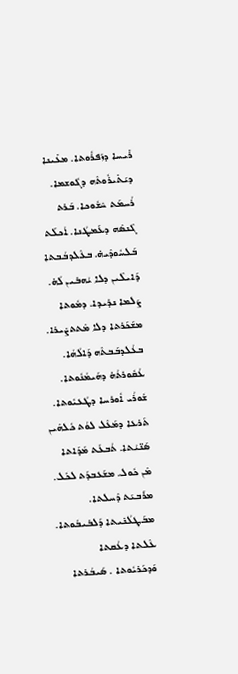ܪܺܝܚܐ ܕܙܰܦܪܽܘܬܐ. ܡܥܺܝܢܐ ܕܝܰܬܺܝܪܽܘܬܶܗ ܕܓܽܘܫܡܐ. ܪܳܚܡܰܬ ܚܶܫܽܘܟܐ. ܒܰܪܬ ܓܶܢܣܶܗ ܕܥܰܡܛܳܢܐ. ܐܳܟܠܰܬ ܒܰܠܚܽܘܕܶܝܗ̇. ܒܥܶܠܕܒܳܒܬܐ ܕܰܐܝܠܶܝܢ ܕܠܐ ܝܳܗܒܺܝܢ ܠܳܗ̇. ܨܰܠܡܐ ܢܕܺܝܕܐ. ܕܡܽܘܬܐ ܡܫܰܟܰܪܬܐ ܕܠܐ ܡܶܬܬܨܺܝܪܐ. ܒܥܳܠܕܒܰܒܬܶܗ ܕܰܐܠܳܗܳܐ. ܥܳܩܽܘܪܬܳܗ̇ ܕܗܰܝܡܳܢܽܘܬܐ. ܫܽܘܪܳܝ ܐܽܘܪܚܐ ܕܛܳܥܝܽܘܬܐ. ܬܰܪܥܐ ܕܡܰܥܶܠ ܠܘܳܬ ܟܽܠܗܶܝܢ ܣܰܢ̈ܝܳܬܐ. ܬܳܒܥܰܬ ܡܰܕܰܐܬܐ ܡܶܢ ܟܽܘܠ. ܡܫܰܥܒܕܰܬ ܠܟܽܠ. ܡܪܰܒܝܰܬ ܕܶܚܠܬܐ. ܡܒܰܛܠܳܢܺܝܬܐ ܕܰܠܒܺܝܒܽܘܬܐ. ܥܶܠܬܐ ܕܥܳܩܬܐ ܘܰܕܟܰܪܝܽܘܬܐ . ܣܰܝܒܳܪܬܐ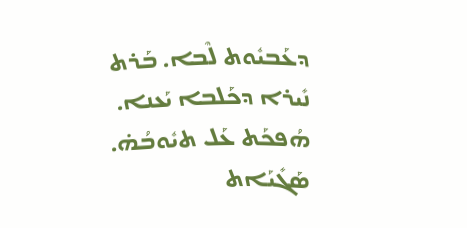ܕܥܰܒܝܽܘܬ ܠܶܒܐ. ܒܰܪܬ ܢܺܝܪܐ ܕܟܰܠܒܐ ܝܰܥܢܐ. ܗܳܦܟܰܬ ܥܰܠ ܬܝܽܘܒܳܗ̇. ܣܰܓܺܝܰܐܬ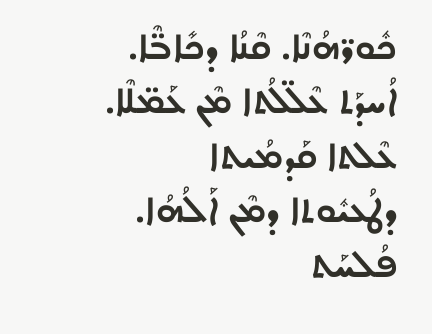ܟܽܘܪ̈ܗܳܢܶܐ. ܩܶܢܳܐ ܕܟܺܐܒ̈ܶܐ. ܐܳܚܕܰܬ ܥܶܠ̈ܠܳܬܐ ܡܶܢ ܥܰܡ̈ܠܶܐ. ܥܶܠܬܐ ܩܰܕܡܳܝܬܐ ܕܛܳܥܝܽܘܬܐ ܕܡܶܢ ܐܰܠܳܗܳܐ. ܦܳܠܚܰܬ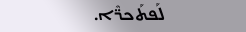ܠܰܦܬܰܟܪ̈ܶܐ.